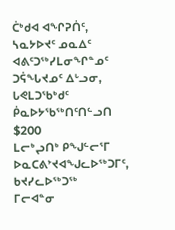ᑖᒃᑯᐊ ᐊᖏᕈᑏᑦ, ᓴᓇᔭᐅᔪᑦ ᓄᓇᐃᑦ ᐊᕕᑦᑐᖅᓯᒪᓂᖏᓐᓄᑦ
ᑐᕌᖓᔪᓄᑦ ᐃᒡᓗᓂ, ᒐᕙᒪᑐᖃᒃᑯᑦ ᑮᓇᐅᔭᖃᖅᑎᑦᑎᓪᓗᑎ $200
ᒪᓕᒃᖢᑎᒃ ᑭᖑᓪᓕᕐᒥ ᐅᓇᑕᕕᔾᔪᐊᖑᓚᐅᖅᑐᒥᑦ, ᑲᔪᓯᓚᐅᖅᑐᖅ
ᒥᓕᐊᓐᓂ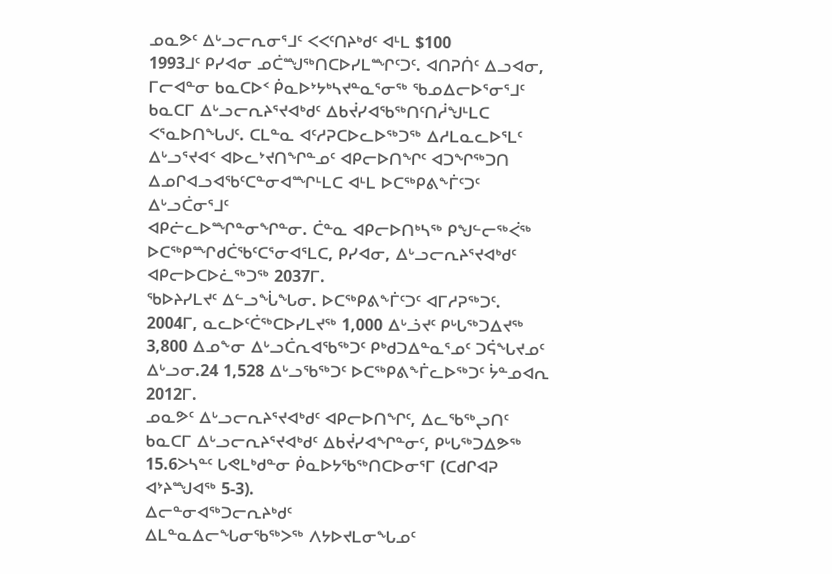ᓄᓇᕗᑦ ᐃᒡᓗᓕᕆᓂᕐᒧᑦ ᐸᐸᑦᑎᔨᒃᑯᑦ ᐊᒻᒪ $100
1993ᒧᑦ ᑭᓯᐊᓂ ᓄᑖᙳᖅᑎᑕᐅᓯᒪᙱᑦᑐᑦ. ᐊᑎᕈᑏᑦ ᐃᓗᐊᓂ,
ᒥᓕᐊᓐᓂ ᑲᓇᑕᐅᑉ ᑮᓇᐅᔾᔭᒃᓴᔪᓐᓇᕐᓂᖅ ᖃᓄᐃᓕᐅᕐᓂᕐᒧᑦ
ᑲᓇᑕᒥ ᐃᒡᓗᓕᕆᔨᕐᔪᐊᒃᑯᑦ ᐃᑲᔫᓯᐊᖃᖅᑎᑦᑎᓲᖑᒻᒪᑕ
ᐸᕐᓇᐅᑎᖓᒍᑦ. ᑕᒪᓐᓇ ᐊᑦᓱᕈᑕᐅᓚᐅᖅᑐᖅ ᐃᓱᒪᓇᓚᐅᕐᒪᑦ
ᐃᒡᓗᕐᔪᐊᑉ ᐊᐅᓚᔾᔪᑎᖏᓐᓄᑦ ᐊᑭᓕᐅᑎᖏᑦ ᐊᑐᖏᖅᑐᑎ
ᐃᓄᒋᐊᓗᐊᖃᑦᑕᓐᓂᐊᙱᒻᒪᑕ ᐊᒻᒪ ᐅᑕᖅᑭᕕᖕᒦᑦᑐᑦ ᐃᒡᓗᑖᓂᕐᒧᑦ
ᐊᑭᓖᓚᐅᙱᓐᓂᖏᓐᓂ. ᑖᓐᓇ ᐊᑭᓕᐅᑎᒃᓴᖅ ᑭᖑᓪᓕᖅᐹᖅ
ᐅᑕᖅᑭᙱᑯᑖᖃᑦᑕᕐᓂᐊᕐᒪᑕ, ᑭᓯᐊᓂ, ᐃᒡᓗᓕᕆᔨᕐᔪᐊᒃᑯᑦ
ᐊᑭᓕᐅᑕᐅᓛᖅᑐᖅ 2037ᒥ.
ᖃᐅᔨᓯᒪᔪᑦ ᐃᓪᓗᖔᖓᓂ. ᐅᑕᖅᑭᕕᖕᒦᑦᑐᑦ ᐊᒥᓱᕈᖅᑐᑦ. 2004ᒥ, ᓇᓚᐅᑦᑖᖅᑕᐅᓯᒪᔪᖅ 1,000 ᐃᒡᓘᔪᑦ ᑭᒡᒐᖅᑐᐃᔪᖅ 3,800 ᐃᓄᖕᓂ ᐃᒡᓗᑖᕆᐊᖃᖅᑐᑦ ᑭᒃᑯᑐᐃᓐᓇᕐᓄᑦ ᑐᕌᖓᔪᓄᑦ ᐃᒡᓗᓂ.24 1,528 ᐃᒡᓗᖃᖅᑐᑦ ᐅᑕᖅᑭᕕᖕᒦᓚᐅᖅᑐᑦ ᔮᓐᓄᐊᕆ 2012ᒥ.
ᓄᓇᕗᑦ ᐃᒡᓗᓕᕆᔨᕐᔪᐊᒃᑯᑦ ᐊᑭᓕᐅᑎᖏᑦ, ᐃᓚᖃᖅᖢᑎᑦ ᑲᓇᑕᒥ ᐃᒡᓗᓕᕆᔨᕐᔪᐊᒃᑯᑦ ᐃᑲᔫᓯᐊᖏᓐᓂᑦ, ᑭᒡᒐᖅᑐᐃᕗᖅ 15.6ᐳᓴᓐᑦ ᒐᕙᒪᒃᑯᓐᓂ ᑮᓇᐅᔭᖃᖅᑎᑕᐅᓂᕐᒥ (ᑕᑯᒋᐊᕈ ᐊᔾᔨᙳᐊᖅ 5-3).
ᐃᓕᓐᓂᐊᖅᑐᓕᕆᔨᒃᑯᑦ
ᐃᒪᓐᓇᐃᓕᖓᓂᖃᖅᐳᖅ ᐱᔭᐅᔪᒪᓂᖓᓄᑦ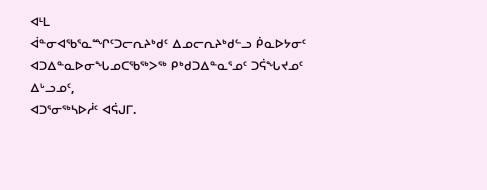ᐊᒻᒪ
ᐋᓐᓂᐊᖃᕐᓇᙱᑦᑐᓕᕆᔨᒃᑯᑦ ᐃᓄᓕᕆᔨᒃᑯᓪᓗ ᑮᓇᐅᔭᓂᑦ
ᐊᑐᐃᓐᓇᐅᓂᖓᓄᑕᖃᖅᐳᖅ ᑭᒃᑯᑐᐃᓐᓇᕐᓄᑦ ᑐᕌᖓᔪᓄᑦ ᐃᒡᓗᓄᑦ,
ᐊᑐᕐᓂᖅᓴᐅᓲᑦ ᐊᕌᒍᒥ.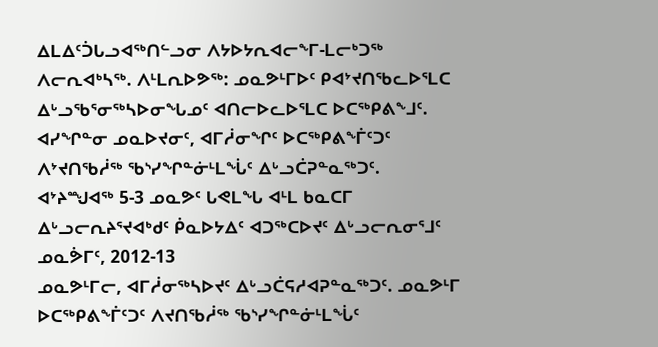ᐃᒪᐃᑦᑑᒐᓗᐊᖅᑎᓪᓗᓂ ᐱᔭᐅᔭᕆᐊᓕᖕᒥ-ᒪᓕᒃᑐᖅ ᐱᓕᕆᐊᒃᓴᖅ. ᐱᒻᒪᕆᐅᕗᖅ: ᓄᓇᕗᒻᒥᐅᑦ ᑭᐊᔾᔪᑎᖃᓚᐅᕐᒪᑕ ᐃᒡᓗᖃᕐᓂᖅᓴᐅᓂᖓᓄᑦ ᐊᑎᓕᐅᓚᐅᕐᒪᑕ ᐅᑕᖅᑭᕕᖕᒧᑦ. ᐊᓯᖏᓐᓂ ᓄᓇᐅᔪᓂᑦ, ᐊᒥᓲᓂᖏᑦ ᐅᑕᖅᑭᕕᖕᒦᑦᑐᑦ ᐱᔾᔪᑎᖃᓲᖅ ᖃᔅᓯᖏᓐᓃᒻᒪᖔᑦ ᐃᒡᓗᑖᕈᓐᓇᖅᑐᑦ.
ᐊᔾᔨᙳᐊᖅ 5-3 ᓄᓇᕗᑦ ᒐᕙᒪᖓ ᐊᒻᒪ ᑲᓇᑕᒥ ᐃᒡᓗᓕᕆᔨᕐᔪᐊᒃᑯᑦ ᑮᓇᐅᔭᐃᑦ ᐊᑐᖅᑕᐅᔪᑦ ᐃᒡᓗᓕᕆᓂᕐᒧᑦ ᓄᓇᕘᒥᑦ, 2012-13
ᓄᓇᕗᒻᒥᓕ, ᐊᒥᓲᓂᖅᓴᐅᔪᑦ ᐃᒡᓗᑖᕋᓱᐊᕈᓐᓇᖅᑐᑦ. ᓄᓇᕗᒻᒥ ᐅᑕᖅᑭᕕᖕᒦᑦᑐᑦ ᐱᔪᑎᖃᓲᖅ ᖃᔅᓯᖏᓐᓃᒻᒪᖔᑦ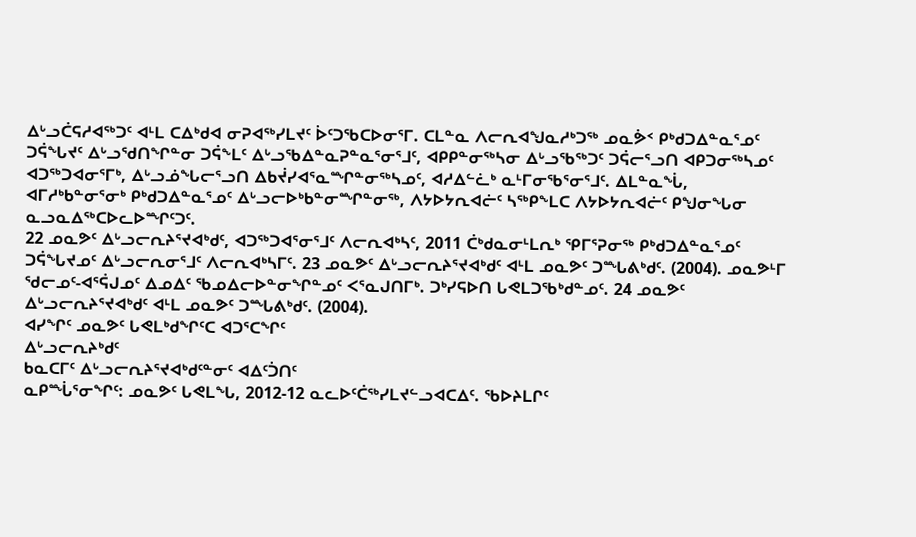ᐃᒡᓗᑖᕋᓱᐊᖅᑐᑦ ᐊᒻᒪ ᑕᐃᒃᑯᐊ ᓂᕈᐊᖅᓯᒪᔪᑦ ᐆᑦᑐᖃᑕᐅᓂᕐᒥ. ᑕᒪᓐᓇ ᐱᓕᕆᐊᖑᓇᓱᒃᑐᖅ ᓄᓇᕘᑉ ᑭᒃᑯᑐᐃᓐᓇᕐᓄᑦ ᑐᕌᖓᔪᑦ ᐃᒡᓗᖁᑎᖏᓐᓂ ᑐᕌᖕᒪᑦ ᐃᒡᓗᖃᐃᓐᓇᕈᓐᓇᕐᓂᕐᒧᑦ, ᐊᑭᑭᓐᓂᖅᓴᓂ ᐃᒡᓗᖃᖅᑐᑦ ᑐᕌᓕᕐᓗᑎ ᐊᑭᑐᓂᖅᓴᓄᑦ ᐊᑐᖅᑐᐊᓂᕐᒥᒃ, ᐃᒡᓗᓅᖓᓕᕐᓗᑎ ᐃᑲᔫᓯᐊᕐᓇᙱᓐᓂᖅᓴᓄᑦ, ᐊᓱᐃᓪᓛᒃ ᓇᒻᒥᓂᖃᕐᓂᕐᒧᑦ. ᐃᒪᓐᓇᖔ, ᐊᒥᓱᒃᑲᓐᓂᕐᓂᒃ ᑭᒃᑯᑐᐃᓐᓇᕐᓄᑦ ᐃᒡᓗᓕᐅᒃᑲᓐᓂᙱᓐᓂᖅ, ᐱᔭᐅᔭᕆᐊᓖᑦ ᓴᖅᑭᖕᒪᑕ ᐱᔭᐅᔭᕆᐊᓖᑦ ᑭᖑᓂᖓᓂ ᓇᓗᓇᐃᖅᑕᐅᓚᐅᙱᑦᑐᑦ.
22 ᓄᓇᕗᑦ ᐃᒡᓗᓕᕆᔨᕐᔪᐊᒃᑯᑦ, ᐊᑐᖅᑐᐊᕐᓂᕐᒧᑦ ᐱᓕᕆᐊᒃᓴᑦ, 2011 ᑖᒃᑯᓇᓂᒻᒪᕆᒃ ᕿᒥᕐᕈᓂᖅ ᑭᒃᑯᑐᐃᓐᓇᕐᓄᑦ ᑐᕌᖓᔪᓄᑦ ᐃᒡᓗᓕᕆᓂᕐᒧᑦ ᐱᓕᕆᐊᒃᓴᒥᑦ. 23 ᓄᓇᕗᑦ ᐃᒡᓗᓕᕆᔨᕐᔪᐊᒃᑯᑦ ᐊᒻᒪ ᓄᓇᕗᑦ ᑐᙵᕕᒃᑯᑦ. (2004). ᓄᓇᕗᒻᒥ ᖁᓕᓄᑦ-ᐊᕐᕌᒍᓄᑦ ᐃᓄᐃᑦ ᖃᓄᐃᓕᐅᓐᓂᖏᓐᓄᑦ ᐸᕐᓇᒍᑎᒥᒃ. ᑐᒃᓯᕋᐅᑎ ᒐᕙᒪᑐᖃᒃᑯᓐᓄᑦ. 24 ᓄᓇᕗᑦ ᐃᒡᓗᓕᕆᔨᕐᔪᐊᒃᑯᑦ ᐊᒻᒪ ᓄᓇᕗᑦ ᑐᙵᕕᒃᑯᑦ. (2004).
ᐊᓯᖏᑦ ᓄᓇᕗᑦ ᒐᕙᒪᒃᑯᖏᑦᑕ ᐊᑐᕐᑕᖏᑦ
ᐃᒡᓗᓕᕆᔨᒃᑯᑦ
ᑲᓇᑕᒥᑦ ᐃᒡᓗᓕᕆᔨᕐᔪᐊᒃᑯᑦᓐᓂᑦ ᐊᐃᑦᑑᑎᑦ
ᓇᑭᙶᕐᓂᖏᑦ: ᓄᓇᕗᑦ ᒐᕙᒪᖓ, 2012-12 ᓇᓚᐅᑦᑖᖅᓯᒪᔪᓪᓗᐊᑕᐃᑦ. ᖃᐅᔨᒪᒋᑦ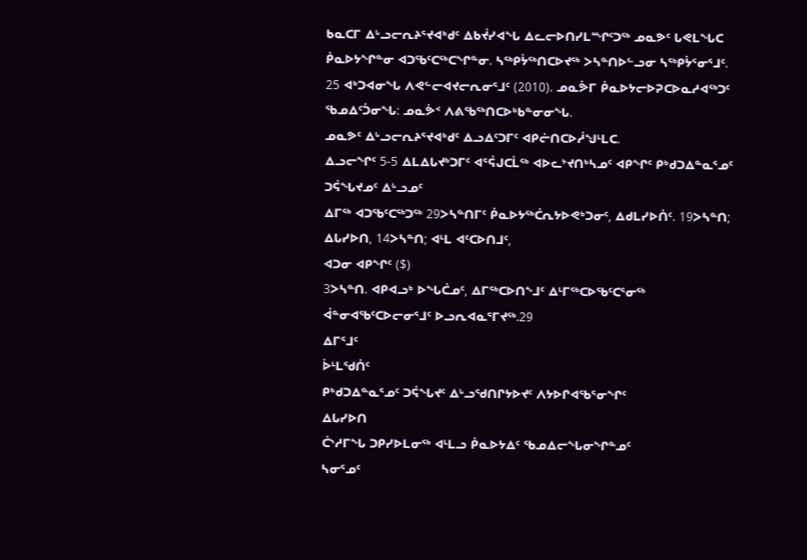ᑲᓇᑕᒥ ᐃᒡᓗᓕᕆᔨᕐᔪᐊᒃᑯᑦ ᐃᑲᔫᓯᐊᖓ ᐃᓚᓕᐅᑎᓯᒪᙱᑦᑐᖅ ᓄᓇᕗᑦ ᒐᕙᒪᖓᑕ ᑮᓇᐅᔭᖏᓐᓂ ᐊᑐᖃᑦᑕᖅᑕᖏᓐᓂ. ᓴᖅᑭᔮᖅᑎᑕᐅᔪᖅ ᐳᓴᓐᑎᐅᓪᓗᓂ ᓴᖅᑭᔮᕐᓂᕐᒧᑦ.
25 ᐊᒃᑐᐊᓂᖓ ᐱᕙᓪᓕᐊᔪᓕᕆᓂᕐᒧᑦ (2010). ᓄᓇᕘᒥ ᑮᓇᐅᔭᓕᐅᕈᑕᐅᓇᓱᐊᖅᑐᑦ ᖃᓄᐃᑦᑑᓂᖓ: ᓄᓇᕘᑉ ᐱᕕᖃᖅᑎᑕᐅᒃᑲᓐᓂᓂᖓ.
ᓄᓇᕗᑦ ᐃᒡᓗᓕᕆᔨᕐᔪᐊᒃᑯᑦ ᐃᓗᐃᑦᑐᒥᑦ ᐊᑭᓖᑎᑕᐅᓲᖑᒻᒪᑕ.
ᐃᓗᓕᖏᑦ 5-5 ᐃᒪᐃᒐᔪᒃᑐᒥᑦ ᐊᕐᕌᒍᑕᒫᖅ ᐊᐅᓚᔾᔪᑎᒃᓴᓄᑦ ᐊᑭᖏᑦ ᑭᒃᑯᑐᐃᓐᓇᕐᓄᑦ ᑐᕌᖓᔪᓄᑦ ᐃᒡᓗᓄᑦ
ᐃᒥᖅ ᐊᑐᖃᑦᑕᖅᑐᖅ 29ᐳᓴᓐᑎᒥᑦ ᑮᓇᐅᔭᖅᑖᕆᔭᐅᕙᒃᑐᓂᑦ, ᐃᑯᒪᓯᐅᑏᑦ. 19ᐳᓴᓐᑎ; ᐃᒐᓯᐅᑎ, 14ᐳᓴᓐᑎ; ᐊᒻᒪ ᐊᑦᑕᐅᑎᒧᑦ,
ᐊᑐᓂ ᐊᑭᖏᑦ ($)
3ᐳᓴᓐᑎ. ᐊᑭᐊᓗᒃ ᐅᖓᑖᓄᑦ, ᐃᒥᖅᑕᐅᑎᖕᒧᑦ ᐃᒻᒥᖅᑕᐅᖃᑦᑕᕐᓂᖅ
ᐋᓐᓂᐊᖃᑦᑕᐅᓕᓂᕐᒧᑦ ᐅᓗᕆᐊᓇᕐᒥᔪᖅ.29
ᐃᒥᕐᒧᑦ
ᐆᒻᒪᖁᑏᑦ
ᑭᒃᑯᑐᐃᓐᓇᕐᓄᑦ ᑐᕌᖓᔪᑦ ᐃᒡᓗᖁᑎᒋᔭᐅᔪᑦ ᐱᔭᐅᒋᐊᖃᕐᓂᖏᑦ
ᐃᒐᓯᐅᑎ
ᑖᔅᓱᒥᖓ ᑐᑭᓯᐅᒪᓂᖅ ᐊᒻᒪᓗ ᑮᓇᐅᔭᐃᑦ ᖃᓄᐃᓕᖓᓂᖏᓐᓄᑦ
ᓴᓂᕐᓄᑦ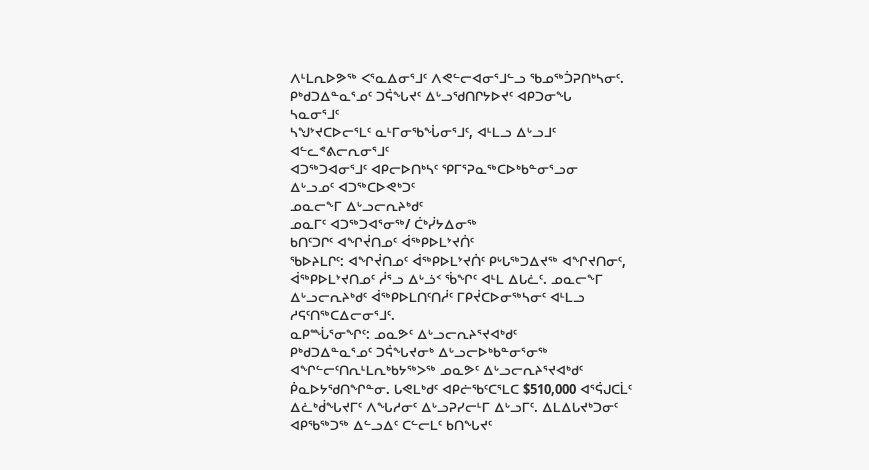ᐱᒻᒪᕆᐅᕗᖅ ᐸᕐᓇᐃᓂᕐᒧᑦ ᐱᕙᓪᓕᐊᓂᕐᒧᓪᓗ ᖃᓄᖅᑑᕈᑎᒃᓴᓂᑦ.
ᑭᒃᑯᑐᐃᓐᓇᕐᓄᑦ ᑐᕌᖓᔪᑦ ᐃᒡᓗᖁᑎᒋᔭᐅᔪᑦ ᐊᑭᑐᓂᖓ
ᓴᓇᓂᕐᒧᑦ
ᓴᖑᔾᔪᑕᐅᓕᕐᒪᑦ ᓇᒻᒥᓂᖃᖔᓂᕐᒧᑦ, ᐊᒻᒪᓗ ᐃᒡᓗᒧᑦ
ᐊᓪᓚᕝᕕᓕᕆᓂᕐᒧᑦ
ᐊᑐᖅᑐᐊᓂᕐᒧᑦ ᐊᑭᓕᐅᑎᒃᓴᑦ ᕿᒥᕐᕈᓇᖅᑕᐅᒃᑲᓐᓂᕐᓗᓂ
ᐃᒡᓗᓄᑦ ᐊᑐᖅᑕᐅᕙᒃᑐᑦ
ᓄᓇᓕᖕᒥ ᐃᒡᓗᓕᕆᔨᒃᑯᑦ
ᓄᓇᒥᑦ ᐊᑐᖅᑐᐊᕐᓂᖅ/ ᑖᒃᓰᔭᐃᓂᖅ
ᑲᑎᑦᑐᒋᑦ ᐊᖏᔫᑎᓄᑦ ᐋᖅᑭᐅᒪᔾᔪᑏᑦ
ᖃᐅᔨᒪᒋᑦ: ᐊᖏᔫᑎᓄᑦ ᐋᖅᑭᐅᒪᔾᔪᑏᑦ ᑭᒡᒐᖅᑐᐃᔪᖅ ᐊᖏᔪᑎᓂᑦ, ᐋᖅᑭᐅᒪᔾᔪᑎᓄᑦ ᓲᕐᓗ ᐃᒡᓘᑉ ᖄᖏᑦ ᐊᒻᒪ ᐃᒐᓛᑦ. ᓄᓇᓕᖕᒥ ᐃᒡᓗᓕᕆᔨᒃᑯᑦ ᐋᖅᑭᐅᒪᑎᑦᑎᓲᑦ ᒥᑭᔫᑕᐅᓂᖅᓴᓂᑦ ᐊᒻᒪᓗ ᓱᕋᑦᑎᖅᑕᐃᓕᓂᕐᒧᑦ.
ᓇᑭᙶᕐᓂᖏᑦ: ᓄᓇᕗᑦ ᐃᒡᓗᓕᕆᔨᕐᔪᐊᒃᑯᑦ
ᑭᒃᑯᑐᐃᓐᓇᕐᓄᑦ ᑐᕌᖓᔪᓂᒃ ᐃᒡᓗᓕᐅᒃᑲᓐᓂᕐᓂᖅ ᐊᖏᓪᓕᑦᑎᕆᒻᒪᕆᒃᑲᔭᖅᐳᖅ ᓄᓇᕗᑦ ᐃᒡᓗᓕᕆᔨᕐᔪᐊᒃᑯᑦ ᑮᓇᐅᔭᖁᑎᖏᓐᓂ. ᒐᕙᒪᒃᑯᑦ ᐊᑭᓖᖃᑦᑕᕐᒪᑕ $510,000 ᐊᕐᕌᒍᑕᒫᑦ ᐃᓛᒃᑰᖓᔪᒥᑦ ᐱᖓᓱᓂᑦ ᐃᒡᓗᕈᓯᓕᒻᒥ ᐃᒡᓗᒥᑦ. ᐃᒪᐃᒐᔪᒃᑐᓂᑦ ᐊᑭᖃᖅᑐᖅ ᐃᓪᓗᐃᑦ ᑕᓪᓕᒪᑦ ᑲᑎᖓᔪᑦ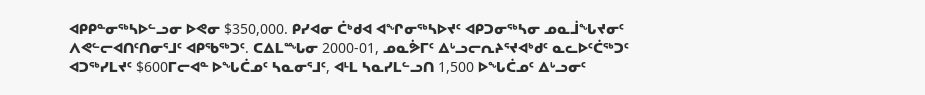ᐊᑭᑭᓐᓂᖅᓴᐅᓪᓗᓂ ᐅᕙᓂ $350,000. ᑭᓯᐊᓂ ᑖᒃᑯᐊ ᐊᖏᓂᖅᓴᐅᔪᑦ ᐊᑭᑐᓂᖅᓴᓂ ᓄᓇᒨᖓᔪᓂᑦ ᐱᕙᓪᓕᐊᑎᑦᑎᓂᕐᒧᑦ ᐊᑭᖃᖅᑐᑦ. ᑕᐃᒪᙵᓂ 2000-01, ᓄᓇᕘᒥᑦ ᐃᒡᓗᓕᕆᔨᕐᔪᐊᒃᑯᑦ ᓇᓚᐅᑦᑖᖅᑐᑦ ᐊᑐᖅᓯᒪᔪᑦ $600ᒥᓕᐊᓐ ᐅᖓᑖᓄᑦ ᓴᓇᓂᕐᒧᑦ, ᐊᒻᒪ ᓴᓇᓯᒪᓪᓗᑎ 1,500 ᐅᖓᑖᓄᑦ ᐃᒡᓗᓂᑦ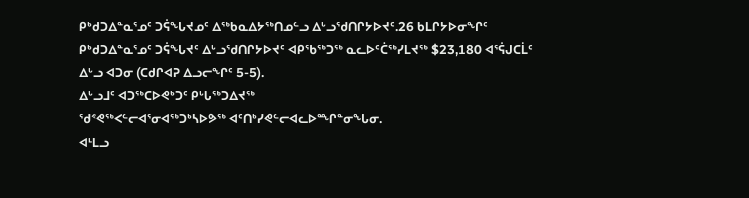ᑭᒃᑯᑐᐃᓐᓇᕐᓄᑦ ᑐᕌᖓᔪᓄᑦ ᐃᖅᑲᓇᐃᔭᖅᑎᓄᓪᓗ ᐃᒡᓗᖁᑎᒋᔭᐅᔪᑦ.26 ᑲᒪᒋᔭᐅᓂᖏᑦ ᑭᒃᑯᑐᐃᓐᓇᕐᓄᑦ ᑐᕌᖓᔪᑦ ᐃᒡᓗᖁᑎᒋᔭᐅᔪᑦ ᐊᑭᖃᖅᑐᖅ ᓇᓚᐅᑦᑖᖅᓯᒪᔪᖅ $23,180 ᐊᕐᕌᒍᑕᒫᑦ ᐃᒡᓗ ᐊᑐᓂ (ᑕᑯᒋᐊᕈ ᐃᓗᓕᖏᑦ 5-5).
ᐃᒡᓗᒧᑦ ᐊᑐᖅᑕᐅᕙᒃᑐᑦ ᑭᒡᒐᖅᑐᐃᔪᖅ
ᖁᕝᕙᖅᐸᓪᓕᐊᕐᓂᐊᖅᑐᒃᓴᐅᕗᖅ ᐊᑦᑎᒃᓯᕙᓪᓕᐊᓚᐅᙱᓐᓂᖓᓂ.
ᐊᒻᒪᓗ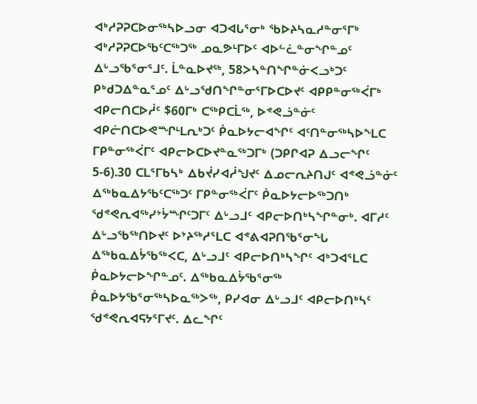ᐊᒃᓱᕈᕈᑕᐅᓂᖅᓴᐅᓗᓂ ᐊᑐᐊᒐᕐᓂᒃ ᖃᐅᔨᓴᓇᓱᓐᓂᕐᒥᒃ ᐊᒃᓱᕈᕈᑕᐅᖃᑦᑕᖅᑐᖅ ᓄᓇᕗᒻᒥᐅᑦ ᐊᐅᓪᓛᓐᓂᖏᓐᓄᑦ ᐃᒡᓗᖃᕐᓂᕐᒧᑦ. ᒫᓐᓇᐅᔪᖅ, 58ᐳᓴᓐᑎᖏᓐᓃᐸᓗᒃᑐᑦ ᑭᒃᑯᑐᐃᓐᓇᕐᓄᑦ ᐃᒡᓗᖁᑎᖏᓐᓂᕐᒥᐅᑕᐅᔪᑦ ᐊᑭᑭᓐᓂᖅᐹᒥᒃ ᐊᑭᓕᑎᑕᐅᓲᑦ $60ᒥᒃ ᑕᖅᑭᑕᒫᖅ, ᐅᕝᕙᓘᓐᓃᑦ ᐊᑭᓖᑎᑕᐅᕙᙱᒻᒪᕆᒃᑐᑦ ᑮᓇᐅᔭᓕᐊᖏᑦ ᐊᑦᑎᓐᓂᖅᓴᐅᖕᒪᑕ ᒥᑭᓐᓂᖅᐹᒥᑦ ᐊᑭᓕᐅᑕᐅᔪᓐᓇᖅᑐᒥᒃ (ᑐᑭᒋᐊᕈ ᐃᓗᓕᖏᑦ 5-6).30 ᑕᒪᕐᒥᑲᓴᒃ ᐃᑲᔫᓯᐊᓲᖑᔪᑦ ᐃᓄᓕᕆᔨᑎᒍᑦ ᐊᕝᕙᓘᓐᓃᑦ ᐃᖅᑲᓇᐃᔭᖃᑦᑕᖅᑐᑦ ᒥᑭᓐᓂᖅᐹᒥᑦ ᑮᓇᐅᔭᓕᐅᖅᑐᑎᒃ ᖁᕝᕙᕆᐊᖅᓯᔾᔮᙱᑦᑐᒥᑦ ᐃᒡᓗᒧᑦ ᐊᑭᓕᐅᑎᒃᓴᖏᓐᓂᒃ. ᐊᒥᓱᑦ ᐃᒡᓗᖃᖅᑎᐅᔪᑦ ᐅᔾᔨᖅᓱᕐᒪᑕ ᐊᕝᕕᐊᕈᑎᖃᕐᓂᖓ ᐃᖅᑲᓇᐃᔮᖃᖅᐸᑕ, ᐃᒡᓗᒧᑦ ᐊᑭᓕᐅᑎᒃᓴᖏᑦ ᐊᒃᑐᐊᕐᒪᑕ ᑮᓇᐅᔭᓕᐅᖏᓐᓄᑦ. ᐃᖅᑲᓇᐃᔮᖃᕐᓂᖅ ᑮᓇᐅᔭᖃᕐᓂᖅᓴᐅᓇᖅᐳᖅ, ᑭᓯᐊᓂ ᐃᒡᓗᒧᑦ ᐊᑭᓕᐅᑎᒃᓴᑦ ᖁᕝᕙᕆᐊᕋᔭᕐᒥᔪᑦ. ᐃᓚᖏᑦ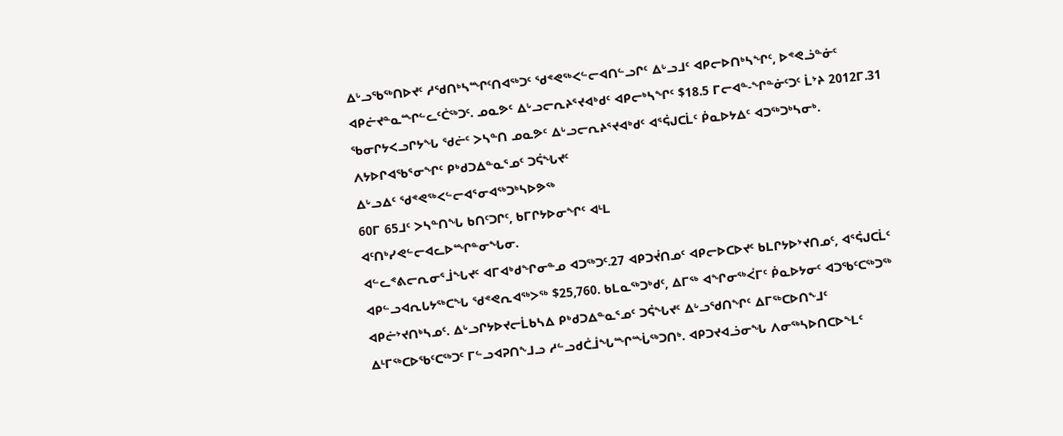ᐃᒡᓗᖃᖅᑎᐅᔪᑦ ᓱᖁᑎᒃᓴᙱᑦᑎᐊᖅᑐᑦ ᖁᕝᕙᖅᐸᓪᓕᐊᑎᓪᓗᒋᑦ ᐃᒡᓗᒧᑦ ᐊᑭᓕᐅᑎᒃᓴᖏᑦ, ᐅᕝᕙᓘᓐᓃᑦ ᐊᑭᓖᔪᓐᓇᙱᓪᓚᑦᑖᖅᑐᑦ. ᓄᓇᕗᑦ ᐃᒡᓗᓕᕆᔨᕐᔪᐊᒃᑯᑦ ᐊᑭᓕᒃᓴᖏᑦ $18.5 ᒥᓕᐊᓐ-ᖏᓐᓃᑦᑐᑦ ᒫᔾᔨ 2012ᒥ.31 ᖃᓂᒋᔭᐸᓗᒋᔭᖓ ᖁᓖᑦ ᐳᓴᓐᑎ ᓄᓇᕗᑦ ᐃᒡᓗᓕᕆᔨᕐᔪᐊᒃᑯᑦ ᐊᕐᕌᒍᑕᒫᑦ ᑮᓇᐅᔭᐃᑦ ᐊᑐᖅᑐᒃᓴᓂᒃ.
ᐱᔭᐅᒋᐊᖃᕐᓂᖏᑦ ᑭᒃᑯᑐᐃᓐᓇᕐᓄᑦ ᑐᕌᖓᔪᑦ
ᐃᒡᓗᐃᑦ ᖁᕝᕙᖅᐸᓪᓕᐊᕐᓂᐊᖅᑐᒃᓴᐅᕗᖅ
60ᒥ 65ᒧᑦ ᐳᓴᓐᑎᖓ ᑲᑎᑦᑐᒋᑦ, ᑲᒥᒋᔭᐅᓂᖏᑦ ᐊᒻᒪ
ᐊᑦᑎᒃᓯᕙᓪᓕᐊᓚᐅᙱᓐᓂᖓᓂ.
ᐊᓪᓚᕝᕕᓕᕆᓂᕐᒨᖓᔪᑦ ᐊᒥᐊᒃᑯᖏᓂᓐᓄ ᐊᑐᖅᑐᑦ.27 ᐊᑭᑐᔫᑎᓄᑦ ᐊᑭᓕᐅᑕᐅᔪᑦ ᑲᒪᒋᔭᐅᔾᔪᑎᓄᑦ, ᐊᕐᕌᒍᑕᒫᑦ ᐊᑭᓪᓗᐊᕆᒐᔭᖅᑕᖓ ᖁᕝᕙᕆᐊᖅᐳᖅ $25,760. ᑲᒪᓇᖅᑐᒃᑯᑦ, ᐃᒥᖅ ᐊᖏᓂᖅᐹᒥᑦ ᑮᓇᐅᔭᓂᑦ ᐊᑐᖃᑦᑕᖅᑐᖅ ᐊᑭᓖᔾᔪᑎᒃᓴᓄᑦ. ᐃᒡᓗᒋᔭᐅᔪᓕᒫᑲᓴᐃ ᑭᒃᑯᑐᐃᓐᓇᕐᓄᑦ ᑐᕌᖓᔪᑦ ᐃᒡᓗᖁᑎᖏᑦ ᐃᒥᖅᑕᐅᑎᖕᒧᑦ ᐃᒻᒥᖅᑕᐅᖃᑦᑕᖅᑐᑦ ᒥᓪᓗᐊᕈᑎᖕᒧᓗ ᓱᓪᓗᑯᑖᒨᖓᙱᙶᖅᑐᑎᒃ. ᐊᑭᑐᔪᐊᓘᓂᖓ ᐱᓂᖅᓴᐅᑎᑕᐅᖕᒪᑦ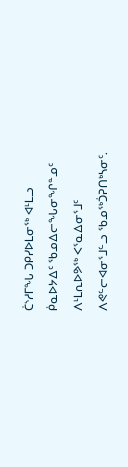ᑖᔅᓱᒥᖓ ᑐᑭᓯᐅᒪᓂᖅ ᐊᒻᒪᓗ
ᑮᓇᐅᔭᐃᑦ ᖃᓄᐃᓕᖓᓂᖏᓐᓄᑦ
ᐱᒻᒪᕆᐅᕗᖅ ᐸᕐᓇᐃᓂᕐᒧᑦ
ᐱᕙᓪᓕᐊᓂᕐᒧᓪᓗ ᖃᓄᖅᑑᕈᑎᒃᓴᓂᑦ.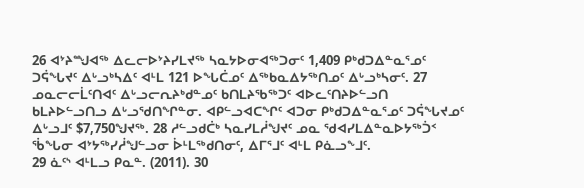26 ᐊᔾᔨᙳᐊᖅ ᐃᓚᓕᐅᔾᔨᓯᒪᔪᖅ ᓴᓇᔭᐅᓂᐊᖅᑐᓂᑦ 1,409 ᑭᒃᑯᑐᐃᓐᓇᕐᓄᑦ ᑐᕌᖓᔪᑦ ᐃᒡᓗᒃᓴᐃᑦ ᐊᒻᒪ 121 ᐅᖓᑖᓄᑦ ᐃᖅᑲᓇᐃᔭᖅᑎᓄᑦ ᐃᒡᓗᒃᓴᓂᑦ. 27 ᓄᓇᓕᓕᒫᑦᑎᐊᑦ ᐃᒡᓗᓕᕆᔨᒃᑯᓐᓄᑦ ᑲᑎᒪᔨᖃᖅᑐᑦ ᐊᐅᓚᑦᑎᔨᐅᓪᓗᑎ ᑲᒪᔨᐅᓪᓗᑎᓗ ᐃᒡᓗᖁᑎᖏᓐᓂ. ᐊᑭᓪᓗᐊᑕᖏᑦ ᐊᑐᓂ ᑭᒃᑯᑐᐃᓐᓇᕐᓄᑦ ᑐᕌᖓᔪᓄᑦ ᐃᒡᓗᒧᑦ $7,750ᖑᔪᖅ. 28 ᓱᓪᓗᑯᑖᒃ ᓴᓇᓯᒪᓲᖑᔪᑦ ᓄᓇ ᖁᐊᓯᒪᐃᓐᓇᐅᔭᖅᑑᑉ ᖄᖓᓂ ᐊᔾᔭᖅᓯᓲᖑᓪᓗᓂ ᐆᒻᒪᖅᑯᑎᓂᑦ, ᐃᒥᕐᒧᑦ ᐊᒻᒪ ᑭᓈᓗᖕᒧᑦ.
29 ᓈᑦᔅ ᐊᒻᒪᓗ ᑭᓇᓐ. (2011). 30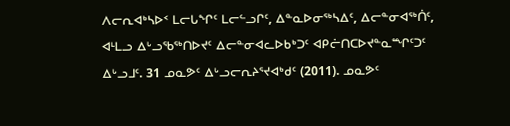ᐱᓕᕆᐊᒃᓴᐅᑉ ᒪᓕᒐᖏᑦ ᒪᓕᓪᓗᒋᑦ, ᐃᓐᓇᐅᓂᖅᓴᐃᑦ, ᐃᓕᓐᓂᐊᖅᑏᑦ, ᐊᒻᒪᓗ ᐃᒡᓗᖃᖅᑎᐅᔪᑦ ᐃᓕᓐᓂᐊᓚᐅᑲᒃᑐᑦ ᐊᑭᓖᑎᑕᐅᔪᓐᓇᙱᑦᑐᑦ ᐃᒡᓗᒧᑦ. 31 ᓄᓇᕗᑦ ᐃᒡᓗᓕᕆᔨᕐᔪᐊᒃᑯᑦ (2011). ᓄᓇᕗᑦ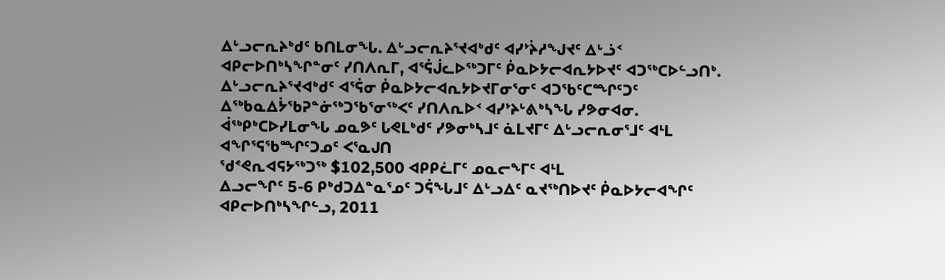ᐃᒡᓗᓕᕆᔨᒃᑯᑦ ᑲᑎᒪᓂᖓ. ᐃᒡᓗᓕᕆᔨᕐᔪᐊᒃᑯᑦ ᐊᓯᔾᔩᓱᖑᔪᑦ ᐃᒡᓘᑉ ᐊᑭᓕᐅᑎᒃᓴᖏᓐᓂᑦ ᓯᑎᐱᕆᒥ, ᐊᕐᕌᒎᓚᐅᖅᑐᒥᑦ ᑮᓇᐅᔭᓕᐊᕆᔭᐅᔪᑦ ᐊᑐᖅᑕᐅᓪᓗᑎᒃ. ᐃᒡᓗᓕᕆᔨᕐᔪᐊᒃᑯᑦ ᐊᕐᕌᓂ ᑮᓇᐅᔭᓕᐊᕆᔭᐅᔪᒥᓂᕐᓂᑦ ᐊᑐᖃᑦᑕᙱᑦᑐᑦ ᐃᖅᑲᓇᐃᔮᖃᕈᓐᓃᖅᑐᖃᕐᓂᖅᐸᑦ ᓯᑎᐱᕆᐅᑉ ᐊᓯᔾᔨᒡᕕᒃᓴᖓ ᓯᕗᓂᐊᓂ.
ᐋᖅᑭᒃᑕᐅᓯᒪᓂᖓ ᓄᓇᕗᑦ ᒐᕙᒪᒃᑯᑦ ᓯᕗᓂᒃᓴᒧᑦ ᓈᒪᔪᒥᑦ ᐃᒡᓗᓕᕆᓂᕐᒧᑦ ᐊᒻᒪ ᐊᖏᕐᕋᖃᙱᑦᑐᓄᑦ ᐸᕐᓇᒍᑎ
ᖁᕝᕙᕆᐊᕋᔭᖅᑐᖅ $102,500 ᐊᑭᑭᓛᒥᑦ ᓄᓇᓕᖕᒥᑦ ᐊᒻᒪ
ᐃᓗᓕᖏᑦ 5-6 ᑭᒃᑯᑐᐃᓐᓇᕐᓄᑦ ᑐᕌᖓᒧᑦ ᐃᒡᓗᐃᑦ ᓇᔪᖅᑎᐅᔪᑦ ᑮᓇᐅᔭᓕᐊᖏᑦ ᐊᑭᓕᐅᑎᒃᓴᖏᓪᓗ, 2011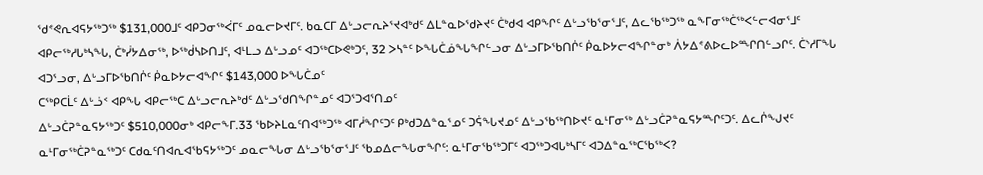ᖁᕝᕙᕆᐊᕋᔭᖅᑐᖅ $131,000ᒧᑦ ᐊᑭᑐᓂᖅᐹᒥᑦ ᓄᓇᓕᐅᔪᒥᑦ. ᑲᓇᑕᒥ ᐃᒡᓗᓕᕆᔨᕐᔪᐊᒃᑯᑦ ᐃᒪᓐᓇᐅᖁᔨᔪᑦ ᑖᒃᑯᐊ ᐊᑭᖏᑦ ᐃᒡᓗᖃᕐᓂᕐᒧᑦ, ᐃᓚᖃᖅᑐᖅ ᓇᖕᒥᓂᖅᑖᖅᐸᓪᓕᐊᓂᕐᒧᑦ ᐊᑭᓕᖅᓱᒐᒃᓴᖓ, ᑖᒃᓰᔭᐃᓂᖅ, ᐅᖅᑰᓴᐅᑎᒧᑦ, ᐊᒻᒪᓗ ᐃᒡᓗᓄᑦ ᐊᑐᖅᑕᐅᕙᒃᑐᑦ, 32 ᐳᓴᓐᑦ ᐅᖓᑖᓅᖓᖏᓪᓗᓂ ᐃᒡᓗᒥᐅᖃᑎᒌᑦ ᑮᓇᐅᔭᓕᐊᖏᓐᓂᒃ ᐲᔭᐃᕝᕕᐅᓚᐅᙱᑎᓪᓗᒋᑦ. ᑖᔅᓱᒥᖓ ᐊᑐᕐᓗᓂ, ᐃᒡᓗᒥᐅᖃᑎᒌᑦ ᑮᓇᐅᔭᓕᐊᖏᑦ $143,000 ᐅᖓᑖᓄᑦ
ᑕᖅᑭᑕᒫᑦ ᐃᒡᓘᑉ ᐊᑭᖓ ᐊᑭᓕᖅᑕ ᐃᒡᓗᓕᕆᔨᒃᑯᑦ ᐃᒡᓗᖁᑎᖏᓐᓄᑦ ᐊᑐᕐᑐᐊᕐᑎᓄᑦ
ᐃᒡᓗᑖᕈᓐᓇᕋᔭᖅᑐᑦ $510,000ᓂᒃ ᐊᑭᓕᖕᒥ.33 ᖃᐅᔨᒪᓇᑦᑎᐊᖅᑐᖅ ᐊᒥᓲᖏᑦᑐᑦ ᑭᒃᑯᑐᐃᓐᓇᕐᓄᑦ ᑐᕌᖓᔪᓄᑦ ᐃᒡᓗᖃᖅᑎᐅᔪᑦ ᓇᒻᒥᓂᖅ ᐃᒡᓗᑖᕈᓐᓇᕋᔭᙱᑦᑐᑦ. ᐃᓚᒌᖑᔪᑦ ᓇᒻᒥᓂᖅᑖᕈᓐᓇᖅᑐᑦ ᑕᑯᓇᑦᑎᐊᕆᐊᖃᕋᔭᖅᑐᑦ ᓄᓇᓕᖓᓂ ᐃᒡᓗᖃᕐᓂᕐᒧᑦ ᖃᓄᐃᓕᖓᓂᖏᑦ: ᓇᒻᒥᓂᖃᖅᑐᒥᑦ ᐊᑐᖅᑐᐊᒐᒃᓴᒥᑦ ᐊᑐᐃᓐᓇᖅᑕᖃᖅᐸ?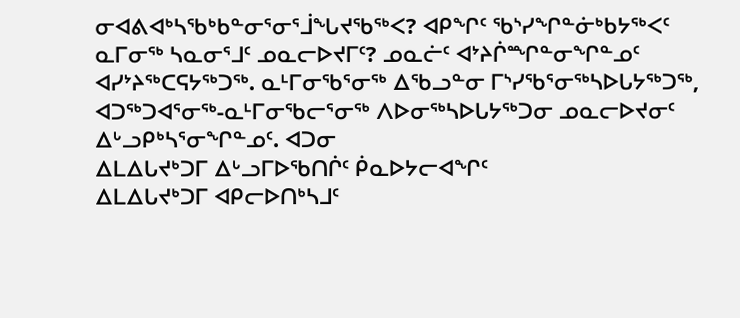ᓂᐊᕕᐊᒃᓴᖃᒃᑲᓐᓂᕐᓂᕐᒨᖓᔪᖃᖅᐸ? ᐊᑭᖏᑦ ᖃᔅᓯᖏᓐᓃᒃᑲᔭᖅᐸᑦ ᓇᒥᓂᖅ ᓴᓇᓂᕐᒧᑦ ᓄᓇᓕᐅᔪᒥᑦ? ᓄᓇᓖᑦ ᐊᔾᔨᒌᙱᓐᓂᖏᓐᓄᑦ ᐊᓯᔾᔨᖅᑕᕋᔭᖅᑐᖅ. ᓇᒻᒥᓂᖃᕐᓂᖅ ᐃᖃᓗᓐᓂ ᒥᔅᓯᖃᕐᓂᖅᓴᐅᒐᔭᖅᑐᖅ, ᐊᑐᖅᑐᐊᕐᓂᖅ-ᓇᒻᒥᓂᖃᓕᕐᓂᖅ ᐱᐅᓂᖅᓴᐅᒐᔭᖅᑐᓂ ᓄᓇᓕᐅᔪᓂᑦ ᐃᒡᓗᑭᒃᓴᕐᓂᖏᓐᓄᑦ. ᐊᑐᓂ
ᐃᒪᐃᒐᔪᒃᑐᒥ ᐃᒡᓗᒥᐅᖃᑎᒌᑦ ᑮᓇᐅᔭᓕᐊᖏᑦ
ᐃᒪᐃᒐᔪᒃᑐᒥ ᐊᑭᓕᐅᑎᒃᓴᒧᑦ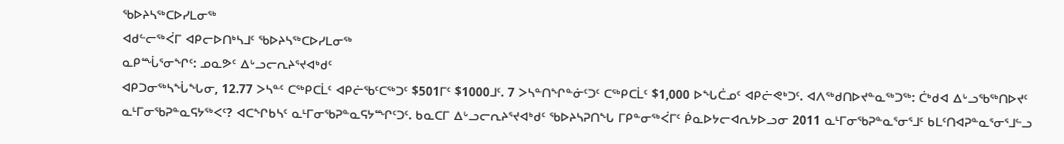ᖃᐅᔨᓴᖅᑕᐅᓯᒪᓂᖅ
ᐊᑯᓪᓕᖅᐹᒥ ᐊᑭᓕᐅᑎᒃᓴᒧᑦ ᖃᐅᔨᓴᖅᑕᐅᓯᒪᓂᖅ
ᓇᑭᙶᕐᓂᖏᑦ: ᓄᓇᕗᑦ ᐃᒡᓗᓕᕆᔨᕐᔪᐊᒃᑯᑦ
ᐊᑭᑐᓂᖅᓴᖔᖓᓂ, 12.77 ᐳᓴᓐᑦ ᑕᖅᑭᑕᒫᑦ ᐊᑭᓖᖃᑦᑕᖅᑐᑦ $501ᒥᑦ $1000ᒧᑦ. 7 ᐳᓴᓐᑎᖏᓐᓃᑦᑐᑦ ᑕᖅᑭᑕᒫᑦ $1,000 ᐅᖓᑖᓄᑦ ᐊᑭᓖᕙᒃᑐᑦ. ᐊᐱᖅᑯᑎᐅᔪᓐᓇᖅᑐᖅ: ᑖᒃᑯᐊ ᐃᒡᓗᖃᖅᑎᐅᔪᑦ ᓇᒻᒥᓂᖃᕈᓐᓇᕋᔭᖅᐸᑦ? ᐊᑕᖏᑲᓴᑦ ᓇᒻᒥᓂᖃᕈᓐᓇᕋᔭᙱᑦᑐᑦ. ᑲᓇᑕᒥ ᐃᒡᓗᓕᕆᔨᕐᔪᐊᒃᑯᑦ ᖃᐅᔨᓴᕈᑎᖓ ᒥᑭᓐᓂᖅᐹᒥᑦ ᑮᓇᐅᔭᓕᐊᕆᔭᐅᓗᓂ 2011 ᓇᒻᒥᓂᖃᕈᓐᓇᕐᓂᕐᒧᑦ ᑲᒪᑦᑎᐊᕈᓐᓇᕐᓂᕐᒧᓪᓗ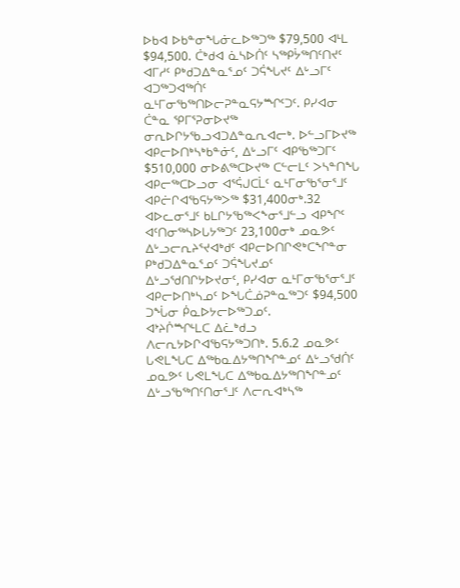ᐅᑲᐊ ᐅᑲᓐᓂᖓᓃᓚᐅᖅᑐᖅ $79,500 ᐊᒻᒪ $94,500. ᑖᒃᑯᐊ ᓈᓴᐅᑏᑦ ᓴᖅᑭᔮᖅᑎᑦᑎᔪᑦ ᐊᒥᓱᑦ ᑭᒃᑯᑐᐃᓐᓇᕐᓄᑦ ᑐᕌᖓᔪᑦ ᐃᒡᓗᒥᑦ ᐊᑐᖅᑐᐊᖅᑏᑦ ᓇᒻᒥᓂᖃᖅᑎᐅᓕᕈᓐᓇᕋᔭᙱᑦᑐᑦ. ᑭᓯᐊᓂ ᑖᓐᓇ ᕿᒥᕐᕈᓂᐅᔪᖅ ᓂᕆᐅᒋᔭᖃᓗᐊᑐᐃᓐᓇᕆᐊᓕᒃ. ᐅᓪᓗᒥᐅᔪᖅ ᐊᑭᓕᐅᑎᒃᓴᒃᑲᓐᓃᑦ, ᐃᒡᓗᒥᑦ ᐊᑭᖃᖅᑐᒥᑦ $510,000 ᓂᐅᕕᖅᑕᐅᔪᖅ ᑕᓪᓕᒪᑦ ᐳᓴᓐᑎᖓ ᐊᑭᓕᖅᑕᐅᓗᓂ ᐊᕐᕌᒍᑕᒫᑦ ᓇᒻᒥᓂᖃᕐᓂᕐᒧᑦ ᐊᑭᓖᒋᐊᖃᕋᔭᖅᐳᖅ $31,400ᓂᒃ.32 ᐊᐅᓚᓂᕐᒧᑦ ᑲᒪᒋᔭᖃᖅᐸᖕᓂᕐᒧᓪᓗ ᐊᑭᖏᑦ ᐊᑦᑎᓂᖅᓴᐅᒐᔭᖅᑐᑦ 23,100ᓂᒃ ᓄᓇᕗᑦ ᐃᒡᓗᓕᕆᔨᕐᔪᐊᒃᑯᑦ ᐊᑭᓕᐅᑎᒋᕙᒃᑕᖏᓐᓂ ᑭᒃᑯᑐᐃᓐᓇᕐᓄᑦ ᑐᕌᖓᔪᓄᑦ ᐃᒡᓗᖁᑎᒋᔭᐅᔪᓂᑦ, ᑭᓯᐊᓂ ᓇᒻᒥᓂᖃᕐᓂᕐᒧᑦ ᐊᑭᓕᐅᑎᒃᓴᓄᑦ ᐅᖓᑖᓅᕈᓐᓇᖅᑐᑦ $94,500 ᑐᖔᓂ ᑮᓇᐅᔭᓕᐅᖅᑐᓄᑦ.
ᐊᔾᔨᒌᙱᒻᒪᑕ ᐃᓛᒃᑯᓗ ᐱᓕᕆᔭᐅᒋᐊᖃᕋᔭᖅᑐᑎᒃ. 5.6.2 ᓄᓇᕗᑦ
ᒐᕙᒪᖓᑕ ᐃᖅᑲᓇᐃᔭᖅᑎᖏᓐᓄᑦ ᐃᒡᓗᖁᑏᑦ
ᓄᓇᕗᑦ ᒐᕙᒪᖓᑕ ᐃᖅᑲᓇᐃᔭᖅᑎᖏᓐᓄᑦ ᐃᒡᓗᖃᖅᑎᑦᑎᓂᕐᒧᑦ ᐱᓕᕆᐊᒃᓴᖅ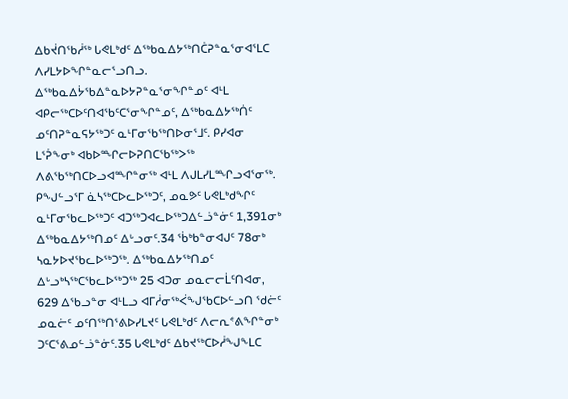ᐃᑲᔫᑎᖃᓲᖅ ᒐᕙᒪᒃᑯᑦ ᐃᖅᑲᓇᐃᔭᖅᑎᑖᕈᓐᓇᕐᓂᐊᕐᒪᑕ ᐱᓯᒪᔭᐅᖏᓐᓇᓕᕐᓗᑎᓗ. ᐃᖅᑲᓇᐃᔮᖃᐃᓐᓇᐅᔭᕈᓐᓇᕐᓂᖏᓐᓄᑦ ᐊᒻᒪ ᐊᑭᓕᖅᑕᐅᑦᑎᐊᖃᑦᑕᕐᓂᖏᓐᓄᑦ, ᐃᖅᑲᓇᐃᔭᖅᑏᑦ ᓄᑦᑎᕈᓐᓇᕋᔭᖅᑐᑦ ᓇᒻᒥᓂᖃᖅᑎᐅᓂᕐᒧᑦ. ᑭᓯᐊᓂ ᒪᕐᕉᖕᓂᒃ ᐊᑲᐅᙱᓕᐅᕈᑎᑕᖃᖅᐳᖅ ᐱᕕᖃᖅᑎᑕᐅᓗᐊᙱᓐᓂᖅ ᐊᒻᒪ ᐱᒍᒪᓯᒪᙱᓗᐊᕐᓂᖅ. ᑭᖑᓪᓗᕐᒥ ᓈᓴᖅᑕᐅᓚᐅᖅᑐᑦ, ᓄᓇᕗᑦ ᒐᕙᒪᒃᑯᖏᑦ ᓇᒻᒥᓂᖃᓚᐅᖅᑐᑦ ᐊᑐᖅᑐᐊᓚᐅᖅᑐᐃᓪᓘᓐᓃᑦ 1,391ᓂᒃ ᐃᖅᑲᓇᐃᔭᖅᑎᓄᑦ ᐃᒡᓗᓂᑦ.34 ᖄᒃᑲᓐᓂᐊᒍᑦ 78ᓂᒃ ᓴᓇᔭᐅᔪᖃᓚᐅᖅᑐᖅ. ᐃᖅᑲᓇᐃᔭᖅᑎᓄᑦ ᐃᒡᓗᒃᓴᖅᑕᖃᓚᐅᖅᑐᖅ 25 ᐊᑐᓂ ᓄᓇᓕᓕᒫᑦᑎᐊᓂ, 629 ᐃᖃᓗᓐᓂ ᐊᒻᒪᓗ ᐊᒥᓲᓂᖅᐹᖑᖃᑕᐅᓪᓗᑎ ᖁᓖᑦ ᓄᓇᓖᑦ ᓄᑦᑎᖅᑎᕐᕕᐅᓯᒪᔪᑦ ᒐᕙᒪᒃᑯᑦ ᐱᓕᕆᕝᕕᖏᓐᓂᒃ ᑐᑦᑕᕐᕕᓄᓪᓘᓐᓃᑦ.35 ᒐᕙᒪᒃᑯᑦ ᐃᑲᔪᖅᑕᐅᓲᖑᖕᒪᑕ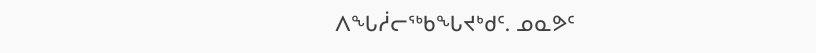ᐱᖓᓲᓕᖅᑲᖓᔪᒃᑯᑦ. ᓄᓇᕗᑦ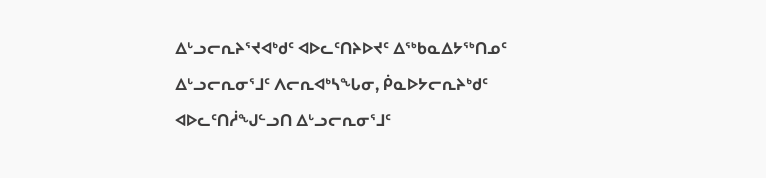ᐃᒡᓗᓕᕆᔨᕐᔪᐊᒃᑯᑦ ᐊᐅᓚᑦᑎᔨᐅᔪᑦ ᐃᖅᑲᓇᐃᔭᖅᑎᓄᑦ ᐃᒡᓗᓕᕆᓂᕐᒧᑦ ᐱᓕᕆᐊᒃᓴᖓᓂ, ᑮᓇᐅᔭᓕᕆᔨᒃᑯᑦ ᐊᐅᓚᑦᑎᓲᖑᓪᓗᑎ ᐃᒡᓗᓕᕆᓂᕐᒧᑦ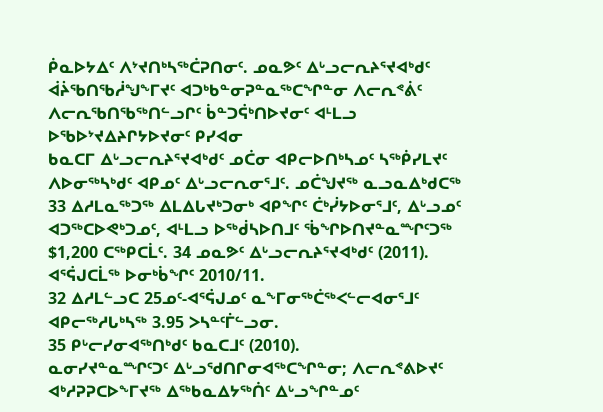ᑮᓇᐅᔭᐃᑦ ᐱᔾᔪᑎᒃᓴᖅᑖᕈᑎᓂᑦ. ᓄᓇᕗᑦ ᐃᒡᓗᓕᕆᔨᕐᔪᐊᒃᑯᑦ ᐋᔩᖃᑎᖃᓲᖑᖕᒥᔪᑦ ᐊᑐᒃᑲᓐᓂᕈᓐᓇᖅᑕᖏᓐᓂ ᐱᓕᕆᕝᕖᑦ ᐱᓕᕆᖃᑎᖃᖅᑎᓪᓗᒋᑦ ᑳᓐᑐᕌᒃᑎᐅᔪᓂᑦ ᐊᒻᒪᓗ ᐅᖃᐅᔾᔪᐃᔨᒋᔭᐅᔪᓂᑦ ᑭᓯᐊᓂ
ᑲᓇᑕᒥ ᐃᒡᓗᓕᕆᔨᕐᔪᐊᒃᑯᑦ ᓄᑖᓂ ᐊᑭᓕᐅᑎᒃᓴᓄᑦ ᓴᖅᑮᓯᒪᔪᑦ ᐱᐅᓂᖅᓴᒃᑯᑦ ᐊᑭᓄᑦ ᐃᒡᓗᓕᕆᓂᕐᒧᑦ. ᓄᑖᖑᔪᖅ ᓇᓗᓇᐃᒃᑯᑕᖅ
33 ᐃᓱᒪᓇᖅᑐᖅ ᐃᒪᐃᒐᔪᒃᑐᓂᒃ ᐊᑭᖏᑦ ᑖᒃᓰᔭᐅᓂᕐᒧᑦ, ᐃᒡᓗᓄᑦ ᐊᑐᖅᑕᐅᕙᒃᑐᓄᑦ, ᐊᒻᒪᓗ ᐅᖅᑰᓴᐅᑎᒧᑦ ᖄᖏᐅᑎᔪᓐᓇᙱᑦᑐᖅ $1,200 ᑕᖅᑭᑕᒫᑦ. 34 ᓄᓇᕗᑦ ᐃᒡᓗᓕᕆᔨᕐᔪᐊᒃᑯᑦ (2011). ᐊᕐᕌᒍᑕᒫᖅ ᐅᓂᒃᑳᖏᑦ 2010/11.
32 ᐃᓱᒪᓪᓗᑕ 25ᓄᑦ-ᐊᕐᕌᒍᓄᑦ ᓇᖕᒥᓂᖅᑖᖅᐸᓪᓕᐊᓂᕐᒧᑦ ᐊᑭᓕᖅᓱᒐᒃᓴᖅ 3.95 ᐳᓴᓐᑦᒦᓪᓗᓂ.
35 ᑭᒡᓕᓯᓂᐊᖅᑎᒃᑯᑦ ᑲᓇᑕᒧᑦ (2010).
ᓇᓂᓯᔪᓐᓇᙱᑦᑐᑦ ᐃᒡᓗᖁᑎᒋᓂᐊᖅᑕᖏᓐᓂ; ᐱᓕᕆᕝᕕᐅᔪᑦ
ᐊᒃᓱᕈᕈᑕᐅᖕᒥᔪᖅ ᐃᖅᑲᓇᐃᔭᖅᑏᑦ ᐃᒡᓗᖏᓐᓄᑦ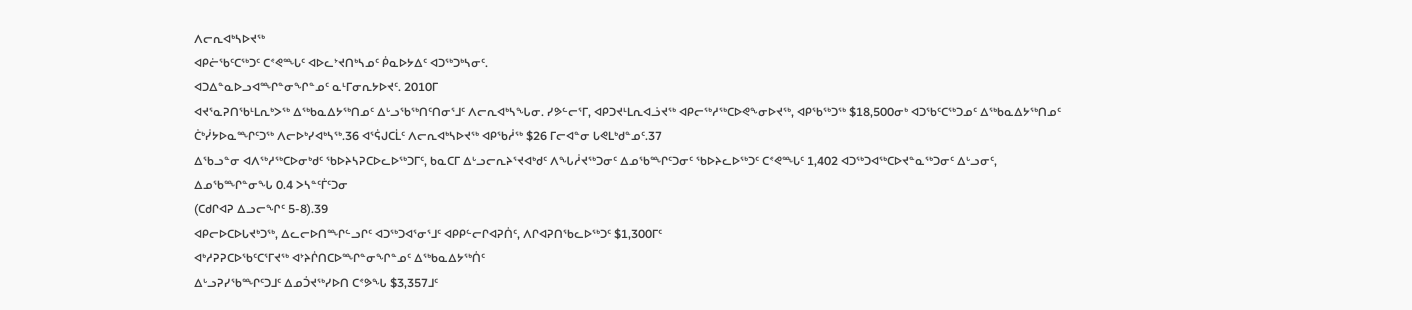ᐱᓕᕆᐊᒃᓴᐅᔪᖅ
ᐊᑭᓖᖃᑦᑕᖅᑐᑦ ᑕᕝᕙᙵᑦ ᐊᐅᓚᔾᔪᑎᒃᓴᓄᑦ ᑮᓇᐅᔭᐃᑦ ᐊᑐᖅᑐᒃᓴᓂᑦ.
ᐊᑐᐃᓐᓇᐅᓗᐊᙱᓐᓂᖏᓐᓄᑦ ᓇᒻᒥᓂᕆᔭᐅᔪᑦ. 2010ᒥ
ᐊᔪᕐᓇᕈᑎᖃᒻᒪᕆᒃᐳᖅ ᐃᖅᑲᓇᐃᔭᖅᑎᓄᑦ ᐃᒡᓗᖃᖅᑎᑦᑎᓂᕐᒧᑦ ᐱᓕᕆᐊᒃᓴᖓᓂ. ᓯᕗᓪᓕᕐᒥ, ᐊᑭᑐᔪᒻᒪᕆᐊᓘᔪᖅ ᐊᑭᓕᖅᓱᖅᑕᐅᕙᖕᓂᐅᔪᖅ, ᐊᑭᖃᖅᑐᖅ $18,500ᓂᒃ ᐊᑐᖃᑦᑕᖅᑐᓄᑦ ᐃᖅᑲᓇᐃᔭᖅᑎᓄᑦ ᑖᒃᓰᔭᐅᓇᙱᑦᑐᖅ ᐱᓕᐅᒃᓯᐊᒃᓴᖅ.36 ᐊᕐᕌᒍᑕᒫᑦ ᐱᓕᕆᐊᒃᓴᐅᔪᖅ ᐊᑭᖃᓲᖅ $26 ᒥᓕᐊᓐᓂ ᒐᕙᒪᒃᑯᓐᓄᑦ.37
ᐃᖃᓗᓐᓂ ᐊᐱᖅᓱᖅᑕᐅᓂᒃᑯᑦ ᖃᐅᔨᓴᕈᑕᐅᓚᐅᖅᑐᒥᑦ, ᑲᓇᑕᒥ ᐃᒡᓗᓕᕆᔨᕐᔪᐊᒃᑯᑦ ᐱᖓᓲᔪᖅᑐᓂᑦ ᐃᓄᖃᙱᑦᑐᓂᑦ ᖃᐅᔨᓚᐅᖅᑐᑦ ᑕᕝᕙᙵᑦ 1,402 ᐊᑐᖅᑐᐊᖅᑕᐅᔪᓐᓇᖅᑐᓂᑦ ᐃᒡᓗᓂᑦ, ᐃᓄᖃᙱᓐᓂᖓ 0.4 ᐳᓴᓐᑦᒦᑦᑐᓂ
(ᑕᑯᒋᐊᕈ ᐃᓗᓕᖏᑦ 5-8).39
ᐊᑭᓕᐅᑕᐅᒐᔪᒃᑐᖅ, ᐃᓚᓕᐅᑎᙱᓪᓗᒋᑦ ᐊᑐᖅᑐᐊᕐᓂᕐᒧᑦ ᐊᑭᑭᓪᓕᒋᐊᕈᑏᑦ, ᐱᒋᐊᕈᑎᖃᓚᐅᖅᑐᑦ $1,300ᒥᑦ
ᐊᒃᓱᕈᕈᑕᐅᖃᑦᑕᕐᒥᔪᖅ ᐊᔾᔨᒌᑎᑕᐅᙱᓐᓂᖏᓐᓄᑦ ᐃᖅᑲᓇᐃᔭᖅᑏᑦ
ᐃᒡᓗᕈᓯᖃᙱᑦᑐᒧᑦ ᐃᓄᑑᔪᖅᓯᐅᑎ ᑕᕝᕗᖓ $3,357ᒧᑦ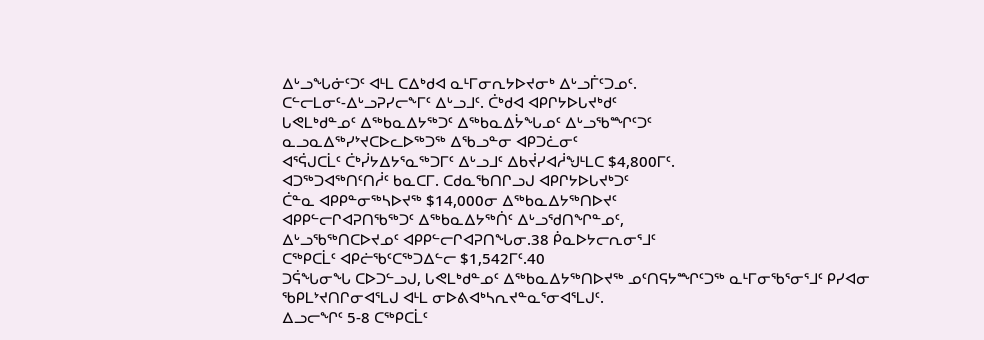ᐃᒡᓗᖓᓃᑦᑐᑦ ᐊᒻᒪ ᑕᐃᒃᑯᐊ ᓇᒻᒥᓂᕆᔭᐅᔪᓂᒃ ᐃᒡᓗᒦᑦᑐᓄᑦ.
ᑕᓪᓕᒪᓂᑦ-ᐃᒡᓗᕈᓯᓕᖕᒥᑦ ᐃᒡᓗᒧᑦ. ᑖᒃᑯᐊ ᐊᑭᒋᔭᐅᒐᔪᒃᑯᑦ
ᒐᕙᒪᒃᑯᓐᓄᑦ ᐃᖅᑲᓇᐃᔭᖅᑐᑦ ᐃᖅᑲᓇᐃᔮᖓᓄᑦ ᐃᒡᓗᖃᙱᑦᑐᑦ
ᓇᓗᓇᐃᖅᓯᔾᔪᑕᐅᓚᐅᖅᑐᖅ ᐃᖃᓗᓐᓂ ᐊᑭᑐᓛᓂᑦ
ᐊᕐᕌᒍᑕᒫᑦ ᑖᒃᓰᔭᐃᔭᕐᓇᖅᑐᒥᑦ ᐃᒡᓗᒧᑦ ᐃᑲᔫᓯᐊᓲᖑᒻᒪᑕ $4,800ᒥᑦ.
ᐊᑐᖅᑐᐊᖅᑎᑦᑎᓲᑦ ᑲᓇᑕᒥ. ᑕᑯᓇᖃᑎᒋᓗᒍ ᐊᑭᒋᔭᐅᒐᔪᒃᑐᑦ
ᑖᓐᓇ ᐊᑭᑭᓐᓂᖅᓴᐅᔪᖅ $14,000ᓂ ᐃᖅᑲᓇᐃᔭᖅᑎᐅᔪᑦ
ᐊᑭᑭᓪᓕᒋᐊᕈᑎᖃᖅᑐᑦ ᐃᖅᑲᓇᐃᔭᖅᑏᑦ ᐃᒡᓗᖁᑎᖏᓐᓄᑦ,
ᐃᒡᓗᖃᖅᑎᑕᐅᔪᓄᑦ ᐊᑭᑭᓪᓕᒋᐊᕈᑎᖓᓂ.38 ᑮᓇᐅᔭᓕᕆᓂᕐᒧᑦ
ᑕᖅᑭᑕᒫᑦ ᐊᑭᓖᖃᑦᑕᖅᑐᐃᓪᓕ $1,542ᒥᑦ.40
ᑐᕌᖓᓂᖓ ᑕᐅᑐᓪᓗᒍ, ᒐᕙᒪᒃᑯᓐᓄᑦ ᐃᖅᑲᓇᐃᔭᖅᑎᐅᔪᖅ ᓄᑦᑎᕋᔭᙱᑦᑐᖅ ᓇᒻᒥᓂᖃᕐᓂᕐᒧᑦ ᑭᓯᐊᓂ ᖃᑭᒪᔾᔪᑎᒋᓂᐊᕐᒪᒍ ᐊᒻᒪ ᓂᐅᕕᐊᒃᓴᕆᔪᓐᓇᕐᓂᐊᕐᒪᒍᑦ.
ᐃᓗᓕᖏᑦ 5-8 ᑕᖅᑭᑕᒫᑦ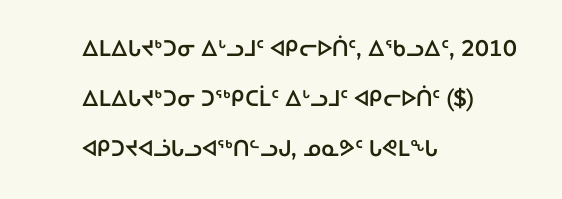ᐃᒪᐃᒐᔪᒃᑐᓂ ᐃᒡᓗᒧᑦ ᐊᑭᓕᐅᑏᑦ, ᐃᖃᓗᐃᑦ, 2010 ᐃᒪᐃᒐᔪᒃᑐᓂ ᑐᖅᑭᑕᒫᑦ ᐃᒡᓗᒧᑦ ᐊᑭᓕᐅᑏᑦ ($)
ᐊᑭᑐᔪᐊᓘᒐᓗᐊᖅᑎᓪᓗᒍ, ᓄᓇᕗᑦ ᒐᕙᒪᖓ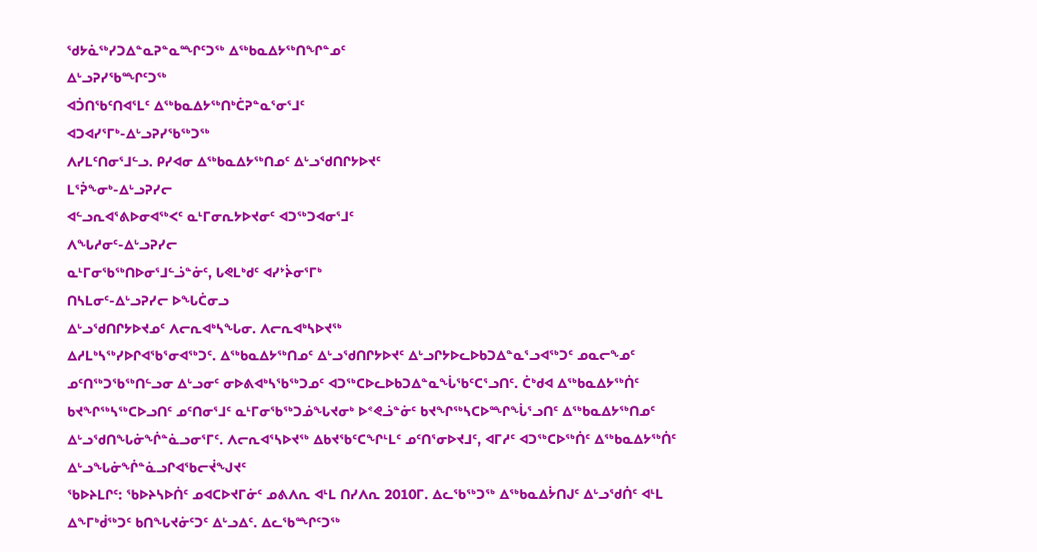ᖁᔭᓈᖅᓯᑐᐃᓐᓇᕈᓐᓇᙱᑦᑐᖅ ᐃᖅᑲᓇᐃᔭᖅᑎᖏᓐᓄᑦ
ᐃᒡᓗᕈᓯᖃᙱᑦᑐᖅ
ᐊᑑᑎᖃᑦᑎᐊᕐᒪᑦ ᐃᖅᑲᓇᐃᔭᖅᑎᒃᑖᕈᓐᓇᕐᓂᕐᒧᑦ
ᐊᑐᐊᓯᕐᒥᒃ-ᐃᒡᓗᕈᓯᖃᖅᑐᖅ
ᐱᓯᒪᑦᑎᓂᕐᒧᓪᓗ. ᑭᓯᐊᓂ ᐃᖅᑲᓇᐃᔭᖅᑎᓄᑦ ᐃᒡᓗᖁᑎᒋᔭᐅᔪᑦ
ᒪᕐᕉᖕᓂᒃ-ᐃᒡᓗᕈᓯᓕ
ᐊᓪᓗᕆᐊᕐᕕᐅᓂᐊᖅᐸᑦ ᓇᒻᒥᓂᕆᔭᐅᔪᓂᑦ ᐊᑐᖅᑐᐊᓂᕐᒧᑦ
ᐱᖓᓱᓂᑦ-ᐃᒡᓗᕈᓯᓕ
ᓇᒻᒥᓂᖃᖅᑎᐅᓂᕐᒧᓪᓘᓐᓃᑦ, ᒐᕙᒪᒃᑯᑦ ᐊᓯᔾᔩᓂᕐᒥᒃ
ᑎᓴᒪᓂᑦ-ᐃᒡᓗᕈᓯᓕ ᐅᖓᑖᓂᓗ
ᐃᒡᓗᖁᑎᒋᔭᐅᔪᓄᑦ ᐱᓕᕆᐊᒃᓴᖓᓂ. ᐱᓕᕆᐊᒃᓴᐅᔪᖅ
ᐃᓱᒪᒃᓴᖅᓯᐅᒋᐊᖃᕐᓂᐊᖅᑐᑦ. ᐃᖅᑲᓇᐃᔭᖅᑎᓄᑦ ᐃᒡᓗᖁᑎᒋᔭᐅᔪᑦ ᐃᒡᓗᒋᔭᐅᓚᐅᑲᑐᐃᓐᓇᕐᓗᐊᖅᑐᑦ ᓄᓇᓕᖕᓄᑦ ᓄᑦᑎᖅᑐᖃᖅᑎᓪᓗᓂ ᐃᒡᓗᓂᑦ ᓂᐅᕕᐊᒃᓴᖃᖅᑐᓄᑦ ᐊᑐᖅᑕᐅᓚᐅᑲᑐᐃᓐᓇᖔᖃᑦᑕᕐᓗᑎᑦ. ᑖᒃᑯᐊ ᐃᖅᑲᓇᐃᔭᖅᑏᑦ ᑲᔪᖏᖅᓴᖅᑕᐅᓗᑎᑦ ᓄᑦᑎᓂᕐᒧᑦ ᓇᒻᒥᓂᖃᖅᑐᓅᖓᔪᓂᒃ ᐅᕝᕙᓘᓐᓃᑦ ᑲᔪᖏᖅᓴᑕᐅᙱᖔᕐᓗᑎᑦ ᐃᖅᑲᓇᐃᔭᖅᑎᓄᑦ ᐃᒡᓗᖁᑎᖓᓃᖐᓐᓈᓗᓂᕐᒥᑦ. ᐱᓕᕆᐊᕐᓴᐅᔪᖅ ᐃᑲᔪᖃᑦᑕᖏᒻᒪᑦ ᓄᑦᑎᕐᓂᐅᔪᒧᑦ, ᐊᒥᓱᑦ ᐊᑐᖅᑕᐅᖅᑏᑦ ᐃᖅᑲᓇᐃᔭᖅᑏᑦ ᐃᒡᓗᖓᓃᖐᓐᓈᓗᒋᐊᖃᓕᔫᖑᔪᑦ
ᖃᐅᔨᒪᒋᑦ: ᖃᐅᔨᓴᐅᑏᑦ ᓄᐊᑕᐅᔪᒥᓃᑦ ᓄᕕᐱᕆ ᐊᒻᒪ ᑎᓯᐱᕆ 2010ᒥ. ᐃᓚᖃᖅᑐᖅ ᐃᖅᑲᓇᐃᔮᑎᒍᑦ ᐃᒡᓗᖁᑏᑦ ᐊᒻᒪ ᐃᖕᒥᒃᑰᖅᑐᑦ ᑲᑎᖓᔪᓃᑦᑐᑦ ᐃᒡᓗᐃᑦ. ᐃᓚᖃᙱᑦᑐᖅ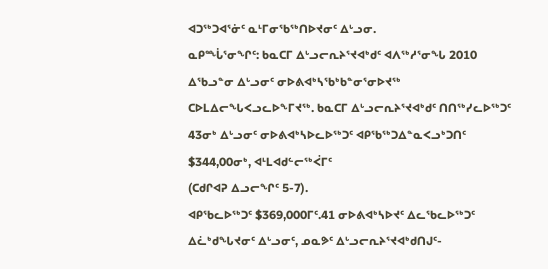ᐊᑐᖅᑐᐊᕐᓃᑦ ᓇᒻᒥᓂᖃᖅᑎᐅᔪᓂᑦ ᐃᒡᓗᓂ.
ᓇᑭᙶᕐᓂᖏᑦ: ᑲᓇᑕᒥ ᐃᒡᓗᓕᕆᔨᕐᔪᐊᒃᑯᑦ ᐊᐱᖅᓱᕐᓂᖓ 2010
ᐃᖃᓗᓐᓂ ᐃᒡᓗᓂᑦ ᓂᐅᕕᐊᒃᓴᖃᒃᑲᓐᓂᕐᓂᐅᔪᖅ ᑕᐅᒪᐃᓕᖓᐸᓗᓚᐅᖕᒥᔪᖅ. ᑲᓇᑕᒥ ᐃᒡᓗᓕᕆᔨᕐᔪᐊᒃᑯᑦ ᑎᑎᖅᓯᓚᐅᖅᑐᑦ 43ᓂᒃ ᐃᒡᓗᓂᑦ ᓂᐅᕕᐊᒃᓴᐅᓚᐅᖅᑐᑦ ᐊᑭᖃᖅᑐᐃᓐᓇᐸᓗᒃᑐᑎᑦ $344,00ᓂᒃ, ᐊᒻᒪᐊᑯᓪᓕᖅᐹᒥᑦ
(ᑕᑯᒋᐊᕈ ᐃᓗᓕᖏᑦ 5-7).
ᐊᑭᖃᓚᐅᖅᑐᑦ $369,000ᒥᑦ.41 ᓂᐅᕕᐊᒃᓴᐅᔪᑦ ᐃᓚᖃᓚᐅᖅᑐᑦ ᐃᓛᒃᑯᖓᔪᓂᑦ ᐃᒡᓗᓂᑦ, ᓄᓇᕗᑦ ᐃᒡᓗᓕᕆᔨᕐᔪᐊᒃᑯᑎᒍᑦ-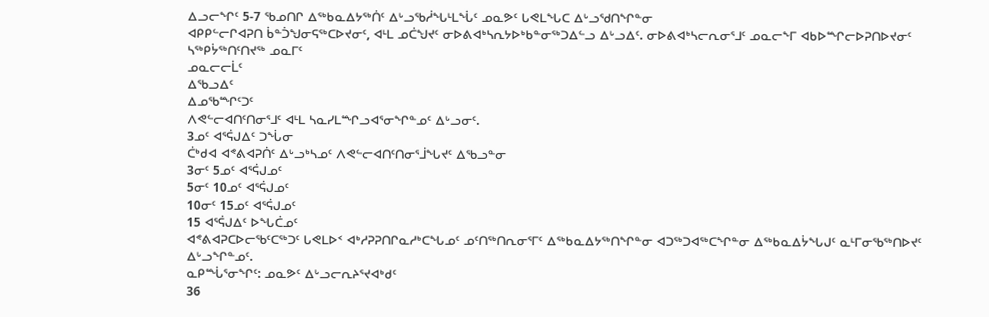ᐃᓗᓕᖏᑦ 5-7 ᖃᓄᑎᒋ ᐃᖅᑲᓇᐃᔭᖅᑏᑦ ᐃᒡᓗᖃᓲᖓᒻᒪᖔᑦ ᓄᓇᕗᑦ ᒐᕙᒪᖓᑕ ᐃᒡᓗᖁᑎᖏᓐᓂ
ᐊᑭᑭᓪᓕᒋᐊᕈᑎ ᑳᓐᑑᖑᓂᕋᖅᑕᐅᔪᓂᑦ, ᐊᒻᒪ ᓄᑖᖑᔪᑦ ᓂᐅᕕᐊᒃᓴᕆᔭᐅᒃᑲᓐᓂᖅᑐᐃᓪᓗ ᐃᒡᓗᐃᑦ. ᓂᐅᕕᐊᒃᓴᓕᕆᓂᕐᒧᑦ ᓄᓇᓕᖕᒥ ᐊᑲᐅᙱᓕᐅᕈᑎᐅᔪᓂᑦ ᓴᖅᑭᔮᖅᑎᑦᑎᔪᖅ ᓄᓇᒥᑦ
ᓄᓇᓕᓕᒫᑦ
ᐃᖃᓗᐃᑦ
ᐃᓄᖃᙱᑦᑐᑦ
ᐱᕙᓪᓕᐊᑎᑦᑎᓂᕐᒧᑦ ᐊᒻᒪ ᓴᓇᓯᒪᙱᓗᐊᕐᓂᖏᓐᓄᑦ ᐃᒡᓗᓂᑦ.
3ᓄᑦ ᐊᕐᕌᒍᐃᑦ ᑐᖔᓂ
ᑖᒃᑯᐊ ᐊᕝᕕᐊᕈᑏᑦ ᐃᒡᓗᒃᓴᓄᑦ ᐱᕙᓪᓕᐊᑎᑦᑎᓂᕐᒨᖓᔪᑦ ᐃᖃᓗᓐᓂ
3ᓂᑦ 5ᓄᑦ ᐊᕐᕌᒍᓄᑦ
5ᓂᑦ 10ᓄᑦ ᐊᕐᕌᒍᓄᑦ
10ᓂᑦ 15ᓄᑦ ᐊᕐᕌᒍᓄᑦ
15 ᐊᕐᕌᒍᐃᑦ ᐅᖓᑖᓄᑦ
ᐊᕝᕕᐊᕈᑕᐅᓕᖃᑦᑕᖅᑐᑦ ᒐᕙᒪᐅᑉ ᐊᒃᓱᕈᕈᑎᒋᓇᓱᒃᑕᖓᓄᑦ ᓄᑦᑎᖅᑎᕆᓂᕐᒥᑦ ᐃᖅᑲᓇᐃᔭᖅᑎᖏᓐᓂ ᐊᑐᖅᑐᐊᖅᑕᖏᓐᓂ ᐃᖅᑲᓇᐃᔮᖓᒍᑦ ᓇᒻᒥᓂᖃᖅᑎᐅᔪᑦ ᐃᒡᓗᖏᓐᓄᑦ.
ᓇᑭᙶᕐᓂᖏᑦ: ᓄᓇᕗᑦ ᐃᒡᓗᓕᕆᔨᕐᔪᐊᒃᑯᑦ
36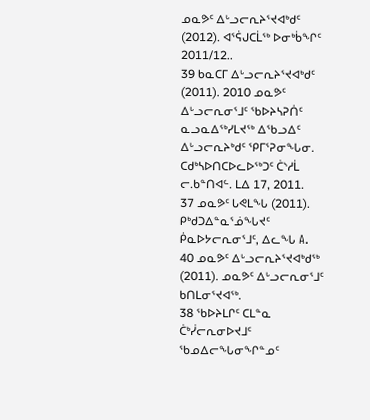ᓄᓇᕗᑦ ᐃᒡᓗᓕᕆᔨᕐᔪᐊᒃᑯᑦ (2012). ᐊᕐᕌᒍᑕᒫᖅ ᐅᓂᒃᑳᖏᑦ 2011/12..
39 ᑲᓇᑕᒥ ᐃᒡᓗᓕᕆᔨᕐᔪᐊᒃᑯᑦ (2011). 2010 ᓄᓇᕗᑦ ᐃᒡᓗᓕᕆᓂᕐᒧᑦ ᖃᐅᔨᓴᕈᑏᑦ ᓇᓗᓇᐃᖅᓯᒪᔪᖅ ᐃᖃᓗᐃᑦ ᐃᒡᓗᓕᕆᔨᒃᑯᑦ ᕿᒥᕐᕈᓂᖓᓂ. ᑕᑯᒃᓴᐅᑎᑕᐅᓚᐅᖅᑐᑦ ᑖᔅᓱᒫ ᓕ.ᑲᓐᑎᐊᓪ. ᒪᐃ 17, 2011.
37 ᓄᓇᕗᑦ ᒐᕙᒪᖓ (2011). ᑭᒃᑯᑐᐃᓐᓇᕐᓅᖓᔪᑦ ᑮᓇᐅᔭᓕᕆᓂᕐᒧᑦ, ᐃᓚᖓ A.
40 ᓄᓇᕗᑦ ᐃᒡᓗᓕᕆᔨᕐᔪᐊᒃᑯᖅ (2011). ᓄᓇᕗᑦ ᐃᒡᓗᓕᕆᓂᕐᒧᑦ ᑲᑎᒪᓂᕐᔪᐊᖅ.
38 ᖃᐅᔨᒪᒋᑦ ᑕᒪᓐᓇ ᑖᒃᓰᓕᕆᓂᐅᔪᒧᑦ ᖃᓄᐃᓕᖓᓂᖏᓐᓄᑦ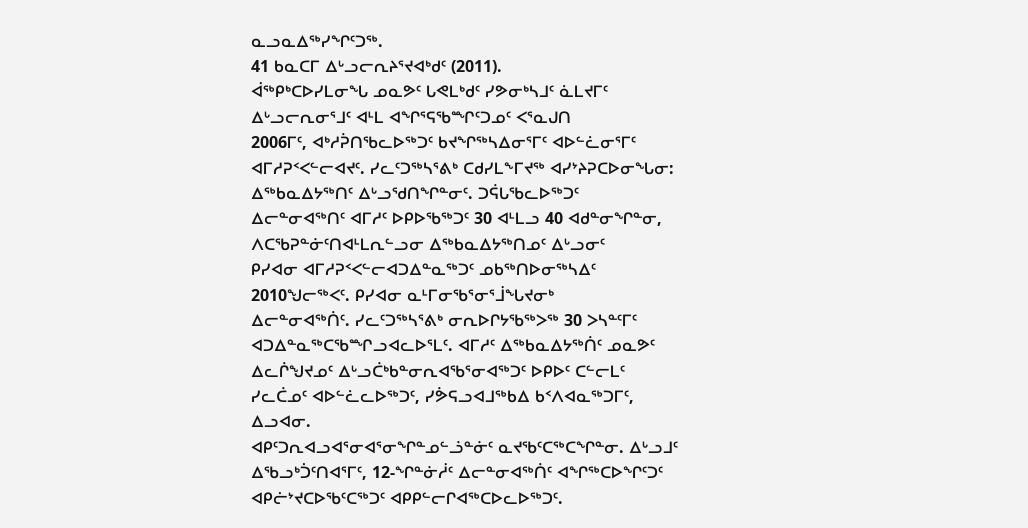ᓇᓗᓇᐃᖅᓯᖏᑦᑐᖅ.
41 ᑲᓇᑕᒥ ᐃᒡᓗᓕᕆᔨᕐᔪᐊᒃᑯᑦ (2011).
ᐋᖅᑭᒃᑕᐅᓯᒪᓂᖓ ᓄᓇᕗᑦ ᒐᕙᒪᒃᑯᑦ ᓯᕗᓂᒃᓴᒧᑦ ᓈᒪᔪᒥᑦ ᐃᒡᓗᓕᕆᓂᕐᒧᑦ ᐊᒻᒪ ᐊᖏᕐᕋᖃᙱᑦᑐᓄᑦ ᐸᕐᓇᒍᑎ
2006ᒥᑦ, ᐊᒃᓱᕉᑎᖃᓚᐅᖅᑐᑦ ᑲᔪᖏᖅᓴᐃᓂᕐᒥᑦ ᐊᐅᓪᓛᓂᕐᒥᑦ
ᐊᒥᓱᕈᑉᐸᓪᓕᐊᔪᑦ. ᓯᓚᑦᑐᖅᓴᕐᕕᒃ ᑕᑯᓯᒪᖕᒥᔪᖅ ᐊᓯᔾᔨᕈᑕᐅᓂᖓᓂ:
ᐃᖅᑲᓇᐃᔭᖅᑎᑦ ᐃᒡᓗᖁᑎᖏᓐᓂᑦ. ᑐᕌᒐᖃᓚᐅᖅᑐᑦ
ᐃᓕᓐᓂᐊᖅᑎᑦ ᐊᒥᓱᑦ ᐅᑭᐅᖃᖅᑐᑦ 30 ᐊᒻᒪᓗ 40 ᐊᑯᓐᓂᖏᓐᓂ,
ᐱᑕᖃᕈᓐᓃᑦᑎᐊᒻᒪᕆᓪᓗᓂ ᐃᖅᑲᓇᐃᔭᖅᑎᓄᑦ ᐃᒡᓗᓂᑦ
ᑭᓯᐊᓂ ᐊᒥᓱᕈᑉᐸᓪᓕᐊᑐᐃᓐᓇᖅᑐᑦ ᓄᑲᖅᑎᐅᓂᖅᓴᐃᑦ
2010ᖑᓕᖅᐸᑦ. ᑭᓯᐊᓂ ᓇᒻᒥᓂᖃᕐᓂᕐᒨᖓᔪᓂᒃ
ᐃᓕᓐᓂᐊᖅᑏᑦ. ᓯᓚᑦᑐᖅᓴᕐᕕᒃ ᓂᕆᐅᒋᔭᖃᖅᐳᖅ 30 ᐳᓴᓐᑦᒥᑦ
ᐊᑐᐃᓐᓇᖅᑕᖃᙱᓗᐊᓚᐅᕐᒪᑦ. ᐊᒥᓱᑦ ᐃᖅᑲᓇᐃᔭᖅᑏᑦ ᓄᓇᕗᑦ
ᐃᓚᒌᖑᔪᓄᑦ ᐃᒡᓗᑖᒃᑲᓐᓂᕆᐊᖃᕐᓂᐊᖅᑐᑦ ᐅᑭᐅᑦ ᑕᓪᓕᒪᑦ
ᓯᓚᑖᓄᑦ ᐊᐅᓪᓛᓚᐅᖅᑐᑦ, ᓯᕘᕋᓗᐊᒧᖅᑲᐃ ᑲᑉᐱᐊᓇᖅᑐᒥᑦ,
ᐃᓗᐊᓂ.
ᐊᑭᑦᑐᕆᐊᓗᐊᕐᓂᐊᕐᓂᖏᓐᓄᓪᓘᓐᓃᑦ ᓇᔪᖃᑦᑕᖅᑕᖏᓐᓂ. ᐃᒡᓗᒧᑦ
ᐃᖃᓗᒃᑑᑦᑎᐊᕐᒥᑦ, 12-ᖏᓐᓃᓲᑦ ᐃᓕᓐᓂᐊᖅᑏᑦ ᐊᖏᖅᑕᐅᖏᑦᑐᑦ
ᐊᑭᓖᔾᔪᑕᐅᖃᑦᑕᖅᑐᑦ ᐊᑭᑭᓪᓕᒋᐊᖅᑕᐅᓚᐅᖅᑐᑦ.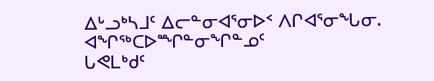ᐃᒡᓗᒃᓴᒧᑦ ᐃᓕᓐᓂᐊᕐᓂᐅᑉ ᐱᒋᐊᕐᓂᖓᓂ. ᐊᖏᖅᑕᐅᙱᓐᓂᖏᓐᓄᑦ
ᒐᕙᒪᒃᑯᑦ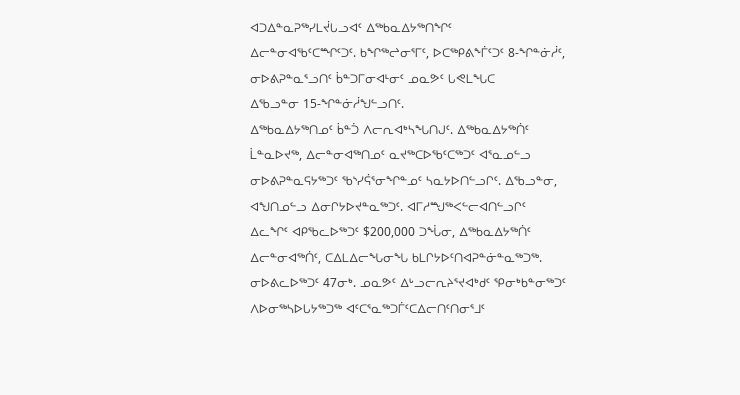ᐊᑐᐃᓐᓇᕈᖅᓯᒪᔫᒐᓗᐊᑦ ᐃᖅᑲᓇᐃᔭᖅᑎᖏᑦ
ᐃᓕᓐᓂᐊᖃᑦᑕᙱᑦᑐᑦ. ᑲᖏᖅᖠᓂᕐᒥᑦ, ᐅᑕᖅᑭᕕᖕᒦᑦᑐᑦ 8-ᖏᓐᓃᓲᑦ,
ᓂᐅᕕᕈᓐᓇᕐᓗᑎᑦ ᑳᓐᑐᒥᓂᐊᒻᓂᑦ ᓄᓇᕗᑦ ᒐᕙᒪᖓᑕ
ᐃᖃᓗᓐᓂ 15-ᖏᓐᓃᓲᖑᓪᓗᑎᑦ.
ᐃᖅᑲᓇᐃᔭᖅᑎᓄᑦ ᑳᓐᑑ ᐱᓕᕆᐊᒃᓴᖓᑎᒍᑦ. ᐃᖅᑲᓇᐃᔭᖅᑏᑦ
ᒫᓐᓇᐅᔪᖅ, ᐃᓕᓐᓂᐊᖅᑎᓄᑦ ᓇᔪᖅᑕᐅᖃᑦᑕᖅᑐᑦ ᐊᕐᓇᓄᓪᓗ
ᓂᐅᕕᕈᓐᓇᕋᔭᖅᑐᑦ ᖃᔅᓯᕌᕐᓂᖏᓐᓄᑦ ᓴᓇᔭᐅᑎᓪᓗᒋᑦ. ᐃᖃᓗᓐᓂ,
ᐊᖑᑎᓄᓪᓗ ᐃᓂᒋᔭᐅᔪᓐᓇᖅᑐᑦ. ᐊᒥᓱᙳᖅᐸᓪᓕᐊᑎᓪᓗᒋᑦ
ᐃᓚᖏᑦ ᐊᑭᖃᓚᐅᖅᑐᑦ $200,000 ᑐᖔᓂ, ᐃᖅᑲᓇᐃᔭᖅᑏᑦ
ᐃᓕᓐᓂᐊᖅᑏᑦ, ᑕᐃᒪᐃᓕᖓᓂᖓ ᑲᒪᒋᔭᐅᑦᑎᐊᕈᓐᓃᓐᓇᖅᑐᖅ.
ᓂᐅᕕᓚᐅᖅᑐᑦ 47ᓂᒃ. ᓄᓇᕗᑦ ᐃᒡᓗᓕᕆᔨᕐᔪᐊᒃᑯᑦ ᕿᓂᒃᑲᓐᓂᖅᑐᑦ
ᐱᐅᓂᖅᓴᐅᒐᔭᖅᑐᖅ ᐊᑦᑕᕐᓇᖅᑐᒦᑦᑕᐃᓕᑎᑦᑎᓂᕐᒧᑦ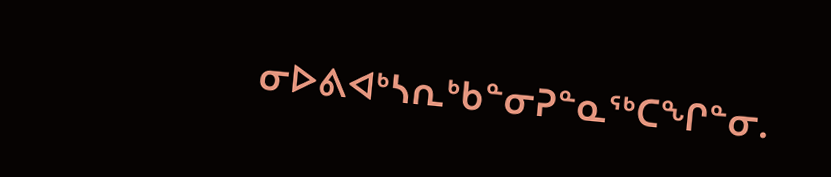ᓂᐅᕕᐊᒃᓴᕆᒃᑲᓐᓂᕈᓐᓇᖅᑕᖏᓐᓂ.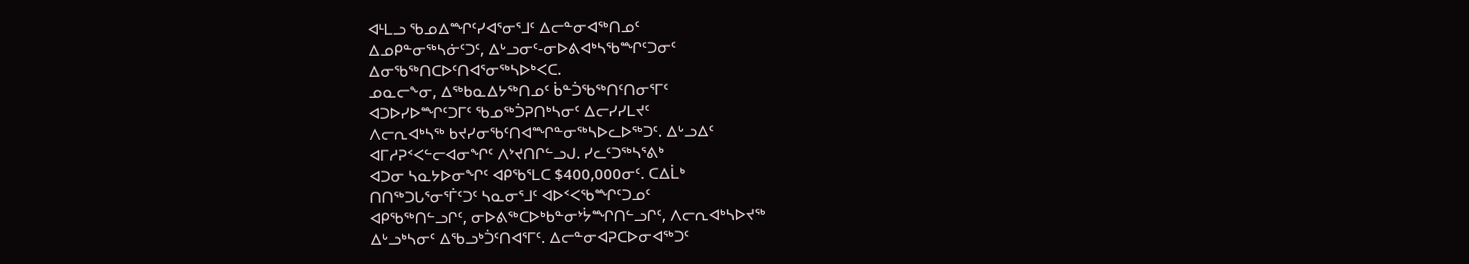ᐊᒻᒪᓗ ᖃᓄᐃᙱᑦᓯᐊᕐᓂᕐᒧᑦ ᐃᓕᓐᓂᐊᖅᑎᓄᑦ
ᐃᓄᑭᓐᓂᖅᓴᓃᑦᑐᑦ, ᐃᒡᓗᓂᑦ-ᓂᐅᕕᐊᒃᓴᖃᙱᑦᑐᓂᑦ
ᐃᓂᖃᖅᑎᑕᐅᑦᑎᐊᕐᓂᖅᓴᐅᒃᐸᑕ.
ᓄᓇᓕᖕᓂ, ᐃᖅᑲᓇᐃᔭᖅᑎᓄᑦ ᑳᓐᑑᖃᖅᑎᑦᑎᓂᕐᒥᑦ
ᐊᑐᐅᓯᐅᙱᑦᑐᒥᑦ ᖃᓄᖅᑑᕈᑎᒃᓴᓂᑦ ᐃᓕᓯᓯᒪᔪᑦ
ᐱᓕᕆᐊᒃᓴᖅ ᑲᔪᓯᓂᖃᑦᑎᐊᙱᓐᓂᖅᓴᐅᓚᐅᖅᑐᑦ. ᐃᒡᓗᐃᑦ
ᐊᒥᓱᕈᑉᐸᓪᓕᐊᓂᖏᑦ ᐱᔾᔪᑎᒋᓪᓗᒍ. ᓯᓚᑦᑐᖅᓴᕐᕕᒃ
ᐊᑐᓂ ᓴᓇᔭᐅᓂᖏᑦ ᐊᑭᖃᕐᒪᑕ $400,000ᓂᑦ. ᑕᐃᒫᒃ
ᑎᑎᖅᑐᒐᕐᓂᕐᒦᑦᑐᑦ ᓴᓇᓂᕐᒧᑦ ᐊᐅᑉᐸᖃᙱᑦᑐᓄᑦ
ᐊᑭᖃᖅᑎᓪᓗᒋᑦ, ᓂᐅᕕᖅᑕᐅᒃᑲᓐᓂᔾᔮᙱᑎᓪᓗᒋᑦ, ᐱᓕᕆᐊᒃᓴᐅᔪᖅ
ᐃᒡᓗᒃᓴᓂᑦ ᐃᖃᓗᒃᑑᑦᑎᐊᕐᒥᑦ. ᐃᓕᓐᓂᐊᕈᑕᐅᓂᐊᖅᑐᑦ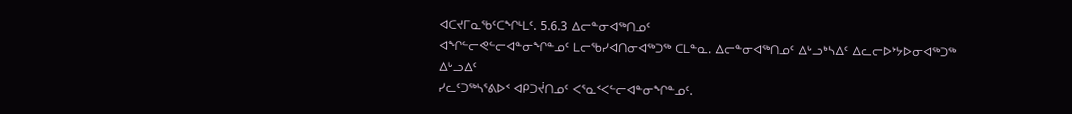ᐊᑕᔪᒥᓇᖃᑦᑕᖏᒻᒪᑦ. 5.6.3 ᐃᓕᓐᓂᐊᖅᑎᓄᑦ
ᐊᖏᓪᓕᕙᓪᓕᐊᓐᓂᖏᓐᓄᑦ ᒪᓕᖃᓯᐊᑎᓂᐊᖅᑐᖅ ᑕᒪᓐᓇ. ᐃᓕᓐᓂᐊᖅᑎᓄᑦ ᐃᒡᓗᒃᓴᐃᑦ ᐃᓚᓕᐅᔾᔭᐅᓂᐊᖅᑐᖅ
ᐃᒡᓗᐃᑦ
ᓯᓚᑦᑐᖅᓴᕐᕕᐅᑉ ᐊᑭᑐᔫᑎᓄᑦ ᐸᕐᓇᑉᐸᓪᓕᐊᓐᓂᖏᓐᓄᑦ.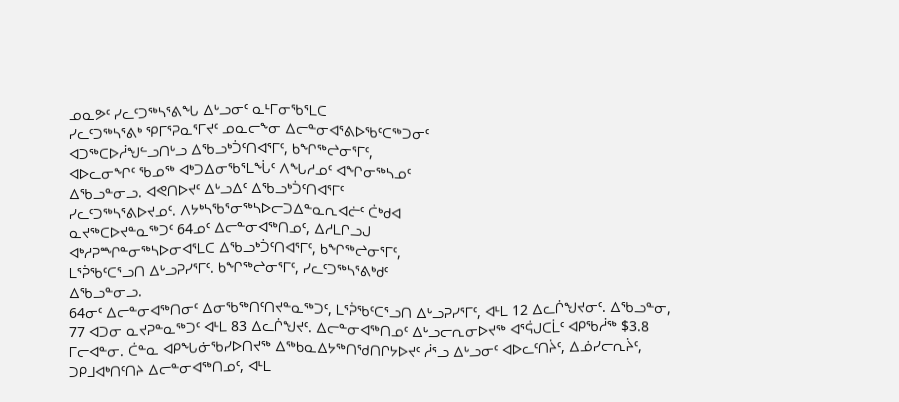ᓄᓇᕗᑦ ᓯᓚᑦᑐᖅᓴᕐᕕᖓ ᐃᒡᓗᓂᑦ ᓇᒻᒥᓂᖃᕐᒪᑕ
ᓯᓚᑦᑐᖅᓴᕐᕕᒃ ᕿᒥᕐᕈᓇᕐᒥᔪᑦ ᓄᓇᓕᖕᓂ ᐃᓕᓐᓂᐊᕐᕕᐅᖃᑦᑕᖅᑐᓂᑦ
ᐊᑐᖅᑕᐅᓲᖑᓪᓗᑎᒡᓗ ᐃᖃᓗᒃᑑᑦᑎᐊᕐᒥᑦ, ᑲᖏᖅᖠᓂᕐᒥᑦ,
ᐊᐅᓚᓂᖏᑦ ᖃᓄᖅ ᐊᒃᑐᐃᓂᖃᕐᒪᖔᑦ ᐱᖓᓱᓄᑦ ᐊᖏᓂᖅᓴᓄᑦ
ᐃᖃᓗᓐᓂᓗ. ᐊᕙᑎᐅᔪᑦ ᐃᒡᓗᐃᑦ ᐃᖃᓗᒃᑑᑦᑎᐊᕐᒥᑦ
ᓯᓚᑦᑐᖅᓴᕐᕕᐅᔪᓄᑦ. ᐱᔭᒃᓴᖃᕐᓂᖅᓴᐅᓕᑐᐃᓐᓇᕆᐊᓖᑦ ᑖᒃᑯᐊ
ᓇᔪᖅᑕᐅᔪᓐᓇᖅᑐᑦ 64ᓄᑦ ᐃᓕᓐᓂᐊᖅᑎᓄᑦ, ᐃᓱᒪᒋᓗᒍ
ᐊᒃᓱᕈᙱᓐᓂᖅᓴᐅᓂᐊᕐᒪᑕ ᐃᖃᓗᒃᑑᑦᑎᐊᕐᒥᑦ, ᑲᖏᖅᖠᓂᕐᒥᑦ,
ᒪᕐᕉᖃᑦᑕᕐᓗᑎ ᐃᒡᓗᕈᓯᕐᒥᑦ. ᑲᖏᖅᖠᓂᕐᒥᑦ, ᓯᓚᑦᑐᖅᓴᕐᕕᒃᑯᑦ
ᐃᖃᓗᓐᓂᓗ.
64ᓂᑦ ᐃᓕᓐᓂᐊᖅᑎᓂᑦ ᐃᓂᖃᖅᑎᑦᑎᔪᓐᓇᖅᑐᑦ, ᒪᕐᕉᖃᑦᑕᕐᓗᑎ ᐃᒡᓗᕈᓯᕐᒥᑦ, ᐊᒻᒪ 12 ᐃᓚᒌᖑᔪᓂᑦ. ᐃᖃᓗᓐᓂ, 77 ᐊᑐᓂ ᓇᔪᕈᓐᓇᖅᑐᑦ ᐊᒻᒪ 83 ᐃᓚᒌᖑᔪᑦ. ᐃᓕᓐᓂᐊᖅᑎᓄᑦ ᐃᒡᓗᓕᕆᓂᐅᔪᖅ ᐊᕐᕌᒍᑕᒫᑦ ᐊᑭᖃᓲᖅ $3.8 ᒥᓕᐊᓐᓂ. ᑖᓐᓇ ᐊᑭᖓᓃᖃᓯᐅᑎᔪᖅ ᐃᖅᑲᓇᐃᔭᖅᑎᖁᑎᒋᔭᐅᔪᑦ ᓲᕐᓗ ᐃᒡᓗᓂᑦ ᐊᐅᓚᑦᑎᔩᑦ, ᐃᓅᓯᓕᕆᔩᑦ, ᑐᑭᒧᐊᒃᑎᑦᑎᔨ ᐃᓕᓐᓂᐊᖅᑎᓄᑦ, ᐊᒻᒪ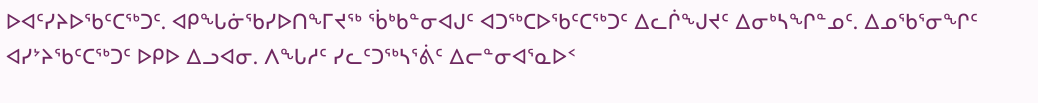ᐅᐊᑦᓯᔨᐅᖃᑦᑕᖅᑐᑦ. ᐊᑭᖓᓃᖃᓯᐅᑎᖕᒥᔪᖅ ᖄᒃᑲᓐᓂᐊᒍᑦ ᐊᑐᖅᑕᐅᖃᑦᑕᖅᑐᑦ ᐃᓚᒌᖑᔪᑦ ᐃᓂᒃᓴᖏᓐᓄᑦ. ᐃᓄᖃᕐᓂᖏᑦ ᐊᓯᔾᔨᖃᑦᑕᖅᑐᑦ ᐅᑭᐅ ᐃᓗᐊᓂ. ᐱᖓᓱᑦ ᓯᓚᑦᑐᖅᓴᕐᕖᑦ ᐃᓕᓐᓂᐊᕐᓇᐅᑉ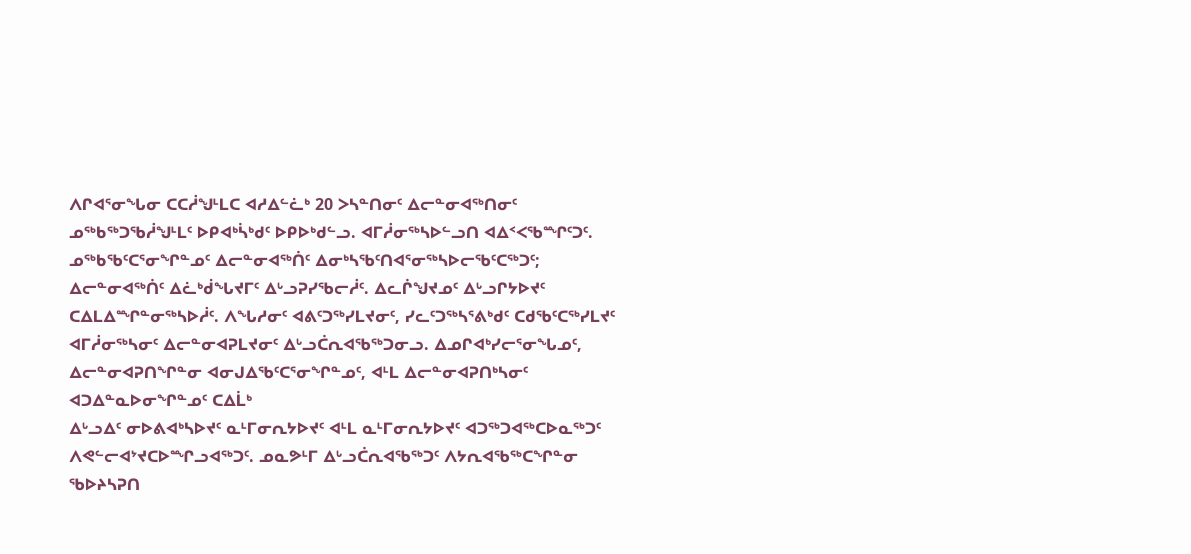ᐱᒋᐊᕐᓂᖓᓂ ᑕᑕᓲᖑᒻᒪᑕ ᐊᓱᐃᓪᓛᒃ 20 ᐳᓴᓐᑎᓂᑦ ᐃᓕᓐᓂᐊᖅᑎᓂᑦ ᓄᖅᑲᖅᑐᖃᓲᖑᒻᒪᑦ ᐅᑭᐊᒃᓵᒃᑯᑦ ᐅᑭᐅᒃᑯᓪᓗ. ᐊᒥᓲᓂᖅᓴᐅᓪᓗᑎ ᐊᐃᑉᐸᖃᙱᑦᑐᑦ. ᓄᖅᑲᖃᑦᑕᕐᓂᖏᓐᓄᑦ ᐃᓕᓐᓂᐊᖅᑏᑦ ᐃᓂᒃᓴᖃᑦᑎᐊᕐᓂᖅᓴᐅᓕᖃᑦᑕᖅᑐᑦ; ᐃᓕᓐᓂᐊᖅᑏᑦ ᐃᓛᒃᑰᖓᔪᒥᑦ ᐃᒡᓗᕈᓯᖃᓕᓲᑦ. ᐃᓚᒌᖑᔪᓄᑦ ᐃᒡᓗᒋᔭᐅᔪᑦ ᑕᐃᒪᐃᙱᓐᓂᖅᓴᐅᓲᑦ. ᐱᖓᓱᓂᑦ ᐊᕕᑦᑐᖅᓯᒪᔪᓂᑦ, ᓯᓚᑦᑐᖅᓴᕐᕕᒃᑯᑦ ᑕᑯᖃᑦᑕᖅᓯᒪᔪᑦ ᐊᒥᓲᓂᖅᓴᓂᑦ ᐃᓕᓐᓂᐊᕈᒪᔪᓂᑦ ᐃᒡᓗᑖᕆᐊᖃᖅᑐᓂᓗ. ᐃᓄᒋᐊᒃᓯᓕᕐᓂᖓᓄᑦ, ᐃᓕᓐᓂᐊᕈᑎᖏᓐᓂ ᐊᓂᒍᐃᖃᑦᑕᕐᓂᖏᓐᓄᑦ, ᐊᒻᒪ ᐃᓕᓐᓂᐊᕈᑎᒃᓴᓂᑦ ᐊᑐᐃᓐᓇᐅᓂᖏᓐᓄᑦ ᑕᐃᒫᒃ
ᐃᒡᓗᐃᑦ ᓂᐅᕕᐊᒃᓴᐅᔪᑦ ᓇᒻᒥᓂᕆᔭᐅᔪᑦ ᐊᒻᒪ ᓇᒻᒥᓂᕆᔭᐅᔪᑦ ᐊᑐᖅᑐᐊᖅᑕᐅᓇᖅᑐᑦ ᐱᕙᓪᓕᐊᔾᔪᑕᐅᙱᓗᐊᖅᑐᑦ. ᓄᓇᕗᒻᒥ ᐃᒡᓗᑖᕆᐊᖃᖅᑐᑦ ᐱᔭᕆᐊᖃᖅᑕᖏᓐᓂ ᖃᐅᔨᓴᕈᑎ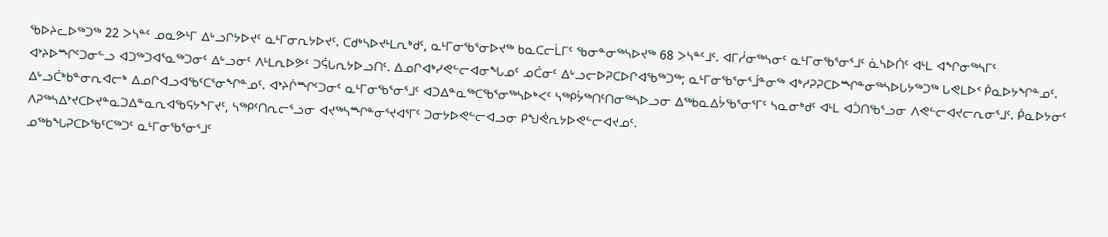ᖃᐅᔨᓚᐅᖅᑐᖅ 22 ᐳᓴᓐᑦ ᓄᓇᕗᒻᒥ ᐃᒡᓗᒋᔭᐅᔪᑦ ᓇᒻᒥᓂᕆᔭᐅᔪᑦ. ᑕᑯᒃᓴᐅᔪᒻᒪᕆᒃᑯᑦ, ᓇᒻᒥᓂᖃᕐᓂᐅᔪᖅ ᑲᓇᑕᓕᒫᒥᑦ ᖃᓂᓐᓂᖅᓴᐅᔪᖅ 68 ᐳᓴᓐᑦᒧᑦ. ᐊᒥᓲᓂᖅᓴᓂᑦ ᓇᒻᒥᓂᖃᕐᓂᕐᒧᑦ ᓈᓴᐅᑏᑦ ᐊᒻᒪ ᐊᖏᓂᖅᓴᒥᑦ ᐊᔾᔨᐅᙱᑦᑐᓂᓪᓗ ᐊᑐᖅᑐᐊᕐᓇᖅᑐᓂᑦ ᐃᒡᓗᓂᑦ ᐱᒻᒪᕆᐅᕗᑦ ᑐᕌᒐᕆᔭᐅᓗᑎᑦ. ᐃᓄᒋᐊᒃᓯᕙᓪᓕᐊᓂᖓᓄᑦ ᓄᑖᓂᑦ ᐃᒡᓗᓕᐅᕈᑕᐅᒋᐊᖃᖅᑐᖅ; ᓇᒻᒥᓂᖃᕐᓂᕐᒨᓐᓂᖅ ᐊᒃᓱᕈᕈᑕᐅᙱᓐᓂᖅᓴᐅᒐᔭᖅᑐᖅ ᒐᕙᒪᐅᑉ ᑮᓇᐅᔭᖏᓐᓄᑦ. ᐃᒡᓗᑖᒃᑲᓐᓂᕆᐊᓕᒃ ᐃᓄᒋᐊᓗᐊᖃᑦᑕᕐᓂᖏᓐᓄᑦ. ᐊᔾᔨᒌᙱᑦᑐᓂᑦ ᓇᒻᒥᓂᖃᕐᓂᕐᒧᑦ ᐊᑐᐃᓐᓇᖅᑕᖃᕐᓂᖅᓴᐅᒃᐸᑦ ᓴᖅᑭᔮᖅᑎᑦᑎᓂᖅᓴᐅᓗᓂ ᐃᖅᑲᓇᐃᔮᖃᕐᓂᕐᒥᑦ ᓴᓇᓂᒃᑯᑦ ᐊᒻᒪ ᐊᑑᑎᖃᕐᓗᓂ ᐱᕙᓪᓕᐊᔪᓕᕆᓂᕐᒧᑦ. ᑮᓇᐅᔭᓂᑦ ᐱᕈᖅᓴᐃᔾᔪᑕᐅᔪᓐᓇᑐᐃᓐᓇᕆᐊᖃᕋᔭᖕᒥᔪᑦ, ᓴᖅᑭᑦᑎᕆᓕᕐᓗᓂ ᐊᔪᖅᓴᙱᓐᓂᕐᔪᐊᕐᒥᑦ ᑐᓂᔭᐅᕙᓪᓕᐊᓗᓂ ᑭᖑᕚᕆᔭᐅᕙᓪᓕᐊᔪᓄᑦ.
ᓄᖅᑲᖓᕈᑕᐅᖃᑦᑕᖅᑐᑦ ᓇᒻᒥᓂᖃᕐᓂᕐᒧᑦ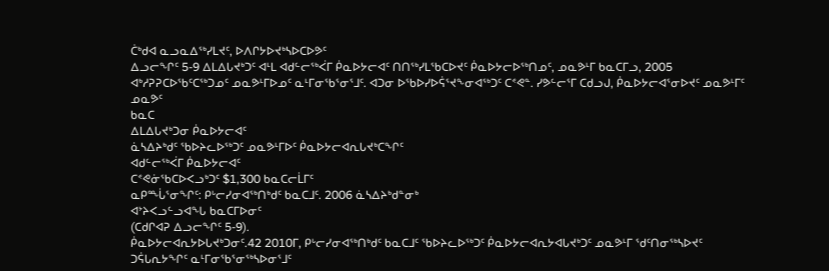ᑖᒃᑯᐊ ᓇᓗᓇᐃᖅᓯᒪᔪᑦ, ᐅᐱᒋᔭᐅᔪᒃᓴᐅᑕᐅᕗᑦ
ᐃᓗᓕᖏᑦ 5-9 ᐃᒪᐃᒐᔪᒃᑐᑦ ᐊᒻᒪ ᐊᑯᓪᓕᖅᐹᒥ ᑮᓇᐅᔭᓕᐊᑦ ᑎᑎᖅᓯᒪᖃᑕᐅᔪᑦ ᑮᓇᐅᔭᓕᐅᖅᑎᓄᑦ, ᓄᓇᕗᒻᒥ ᑲᓇᑕᒥᓗ, 2005
ᐊᒃᓱᕈᕈᑕᐅᖃᑦᑕᖅᑐᓄᑦ ᓄᓇᕗᒻᒥᐅᓄᑦ ᓇᒻᒥᓂᖃᕐᓂᕐᒧᑦ. ᐊᑐᓂ ᐅᖃᐅᓯᐅᕌᕐᔪᖕᓂᐊᖅᑐᑦ ᑕᕝᕙᓐ. ᓯᕗᓪᓕᕐᒥ ᑕᑯᓗᒍ, ᑮᓇᐅᔭᓕᐊᕐᓂᐅᔪᑦ ᓄᓇᕗᒻᒥᑦ
ᓄᓇᕗᑦ
ᑲᓇᑕ
ᐃᒪᐃᒐᔪᒃᑐᓂ ᑮᓇᐅᔭᓕᐊᑦ
ᓈᓴᐃᔨᒃᑯᑦ ᖃᐅᔨᓚᐅᖅᑐᑦ ᓄᓇᕗᒻᒥᐅᑦ ᑮᓇᐅᔭᓕᐊᕆᒐᔪᒃᑕᖏᑦ
ᐊᑯᓪᓕᖅᐹᒥ ᑮᓇᐅᔭᓕᐊᑦ
ᑕᕝᕙᓃᖃᑕᐅᐸᓗᒃᑐᑦ $1,300 ᑲᓇᑕᓕᒫᒥᑦ
ᓇᑭᙶᕐᓂᖏᑦ: ᑭᒡᓕᓯᓂᐊᖅᑎᒃᑯᑦ ᑲᓇᑕᒧᑦ. 2006 ᓈᓴᐃᔨᒃᑯᓐᓂᒃ
ᐊᔾᔨᐸᓗᓪᓗᐊᖓ ᑲᓇᑕᒥᐅᓂᑦ
(ᑕᑯᒋᐊᕈ ᐃᓗᓕᖏᑦ 5-9).
ᑮᓇᐅᔭᓕᐊᕆᔭᐅᒐᔪᒃᑐᓂᑦ.42 2010ᒥ, ᑭᒡᓕᓯᓂᐊᖅᑎᒃᑯᑦ ᑲᓇᑕᒧᑦ ᖃᐅᔨᓚᐅᖅᑐᑦ ᑮᓇᐅᔭᓕᐊᕆᔭᐊᒐᔪᒃᑐᑦ ᓄᓇᕗᒻᒥ ᖁᑦᑎᓂᖅᓴᐅᔪᑦ
ᑐᕌᒐᕆᔭᖏᑦ ᓇᒻᒥᓂᖃᕐᓂᖅᓴᐅᓂᕐᒧᑦ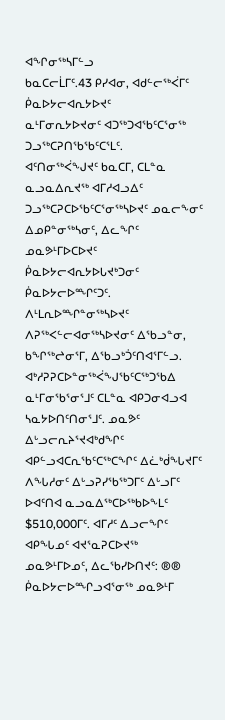ᐊᖏᓂᖅᓴᒥᓪᓗ
ᑲᓇᑕᓕᒫᒥᑦ.43 ᑭᓯᐊᓂ, ᐊᑯᓪᓕᖅᐹᒥᑦ ᑮᓇᐅᔭᓕᐊᕆᔭᐅᔪᑦ
ᓇᒻᒥᓂᕆᔭᐅᔪᓂᑦ ᐊᑐᖅᑐᐊᖃᑦᑕᕐᓂᖅ ᑐᓗᖅᑕᕈᑎᖃᖃᑦᑕᕐᒪᑦ.
ᐊᑦᑎᓂᖅᐹᖑᔪᑦ ᑲᓇᑕᒥ, ᑕᒪᓐᓇ ᓇᓗᓇᐃᕆᔪᖅ ᐊᒥᓱᐊᓗᐃᑦ
ᑐᓗᖅᑕᕈᑕᐅᖃᑦᑕᕐᓂᖅᓴᐅᔪᑦ ᓄᓇᓕᖕᓂᑦ ᐃᓄᑭᓐᓂᖅᓴᓂᑦ, ᐃᓚᖏᑦ
ᓄᓇᕗᒻᒥᐅᑕᐅᔪᑦ ᑮᓇᐅᔭᓕᐊᕆᔭᐅᒐᔪᒃᑐᓂᑦ ᑮᓇᐅᔭᓕᐅᙱᑦᑐᑦ.
ᐱᒻᒪᕆᐅᙱᓐᓂᖅᓴᐅᔪᑦ ᐱᕈᖅᐸᓪᓕᐊᓂᖅᓴᐅᔪᓂᑦ ᐃᖃᓗᓐᓂ, ᑲᖏᖅᖠᓂᕐᒥ, ᐃᖃᓗᒃᑑᑦᑎᐊᕐᒥᓪᓗ. ᐊᒃᓱᕈᕈᑕᐅᓐᓂᖅᐹᖑᖃᑦᑕᖅᑐᖃᐃ ᓇᒻᒥᓂᖃᕐᓂᕐᒧᑦ ᑕᒪᓐᓇ ᐊᑭᑐᓂᐊᓗᐊ ᓴᓇᔭᐅᑎᑦᑎᓂᕐᒧᑦ. ᓄᓇᕗᑦ ᐃᒡᓗᓕᕆᔨᕐᔪᐊᒃᑯᖏᑦ ᐊᑭᓪᓗᐊᑕᕆᖃᑦᑕᖅᑕᖏᑦ ᐃᓛᒃᑰᖓᔪᒥᑦ ᐱᖓᓱᓂᑦ ᐃᒡᓗᕈᓯᖃᖅᑐᒥᑦ ᐃᒡᓗᒥᑦ ᐅᐊᑦᑎᐊ ᓇᓗᓇᐃᖅᑕᐅᖅᑲᐅᖕᒪᑦ $510,000ᒥᑦ. ᐊᒥᓱᑦ ᐃᓗᓕᖏᑦ ᐊᑭᖓᓄᑦ ᐊᔪᕐᓇᕈᑕᐅᔪᖅ ᓄᓇᕗᒻᒥᐅᓄᑦ, ᐃᓚᖃᓯᐅᑎᔪᑦ: ®®
ᑮᓇᐅᔭᓕᐅᙱᓗᐊᕐᓂᖅ ᓄᓇᕗᒻᒥ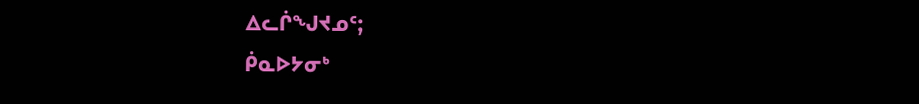ᐃᓚᒌᖑᔪᓄᑦ;
ᑮᓇᐅᔭᓂᒃ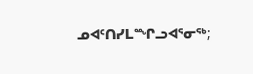ᓄᐊᑦᑎᓯᒪᙱᓗᐊᕐᓂᖅ;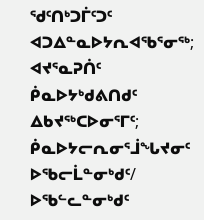ᖁᑦᑎᒃᑐᒦᑦᑐᑦ ᐊᑐᐃᓐᓇᐅᔭᕆᐊᖃᕐᓂᖅ;
ᐊᔪᕐᓇᕈᑏᑦ ᑮᓇᐅᔭᒃᑯᕕᑎᑯᑦ ᐃᑲᔪᖅᑕᐅᓂᕐᒥᑦ;
ᑮᓇᐅᔭᓕᕆᓂᕐᒨᖓᔪᓂᑦ ᐅᖃᓕᒫᓐᓂᒃᑯᑦ/ ᐅᖃᓪᓚᓐᓂᒃᑯᑦ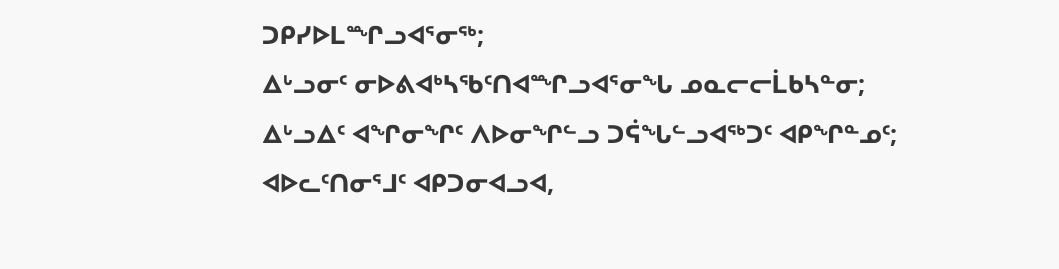ᑐᑭᓯᐅᒪᙱᓗᐊᕐᓂᖅ;
ᐃᒡᓗᓂᑦ ᓂᐅᕕᐊᒃᓴᖃᑦᑎᐊᙱᓗᐊᕐᓂᖓ ᓄᓇᓕᓕᒫᑲᓴᓐᓂ;
ᐃᒡᓗᐃᑦ ᐊᖏᓂᖏᑦ ᐱᐅᓂᖏᓪᓗ ᑐᕌᖓᓪᓗᐊᖅᑐᑦ ᐊᑭᖏᓐᓄᑦ;
ᐊᐅᓚᑦᑎᓂᕐᒧᑦ ᐊᑭᑐᓂᐊᓗᐊ,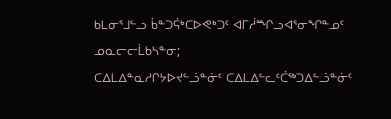ᑲᒪᓂᕐᒧᓪᓗ ᑳᓐᑐᕌᒃᑕᐅᕙᒃᑐᑦ ᐊᒥᓲᙱᓗᐊᕐᓂᖏᓐᓄᑦ ᓄᓇᓕᓕᒫᑲᓴᓐᓂ;
ᑕᐃᒪᐃᓐᓇᓱᒋᔭᐅᔪᓪᓘᓐᓃᑦ ᑕᐃᒪᐃᓪᓚᑦᑖᖅᑐᐃᓪᓘᓐᓃᑦ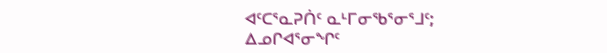ᐊᑦᑕᕐᓇᕈᑏᑦ ᓇᒻᒥᓂᖃᕐᓂᕐᒧᑦ;
ᐃᓄᒋᐊᕐᓂᖏᑦ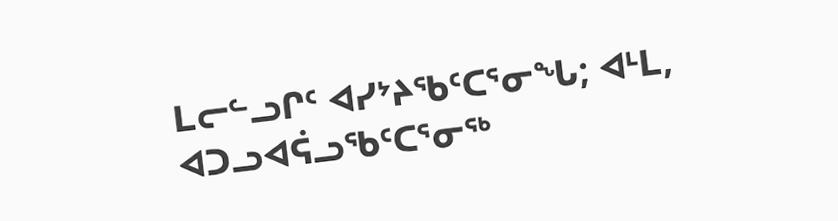ᒪᓕᓪᓗᒋᑦ ᐊᓯᔾᔨᖃᑦᑕᕐᓂᖓ; ᐊᒻᒪ,
ᐊᑐᓗᐊᕌᓗᖃᑦᑕᕐᓂᖅ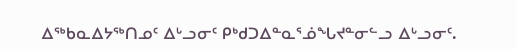ᐃᖅᑲᓇᐃᔭᖅᑎᓄᑦ ᐃᒡᓗᓂᑦ ᑭᒃᑯᑐᐃᓐᓇᕐᓅᖓᔪᓐᓂᓪᓗ ᐃᒡᓗᓂᑦ.